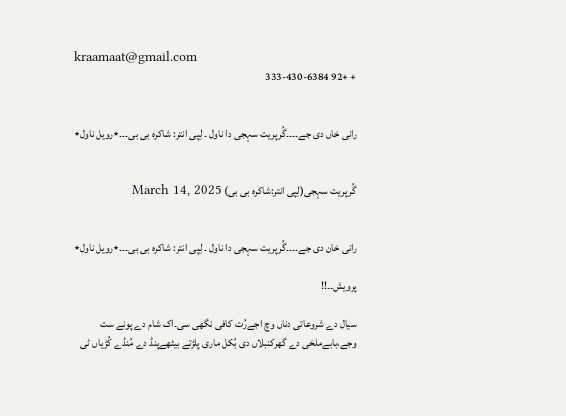kraamaat@gmail.com
+ +92 333-430-6384


رانی خاں دی جے۔۔۔۔گُرپریت سہجی دا ناول ۔ لِپی انتر: شاکرہ بی بی۔۔۔٭رویل ناول٭


گُرپریت سہجی(لِپی انتر:شاکرہ بی بی) March 14, 2025


رانی خان دی جے۔۔۔۔گُرپریت سہجی دا ناول ۔ لِپی انتر: شاکرہ بی بی۔۔۔٭رویل ناول٭

پرویش۔۔!!

سیال دے شروعاتی دناں وچ اجےرُت کافی نگھی سی۔اک شام دے پونے ست وجے،بابےملخی دے گھرکنبلاں دی بُکل ماری پلڑتے بیٹھےپنڈ دے مُنڈے کُڑیاں ٹی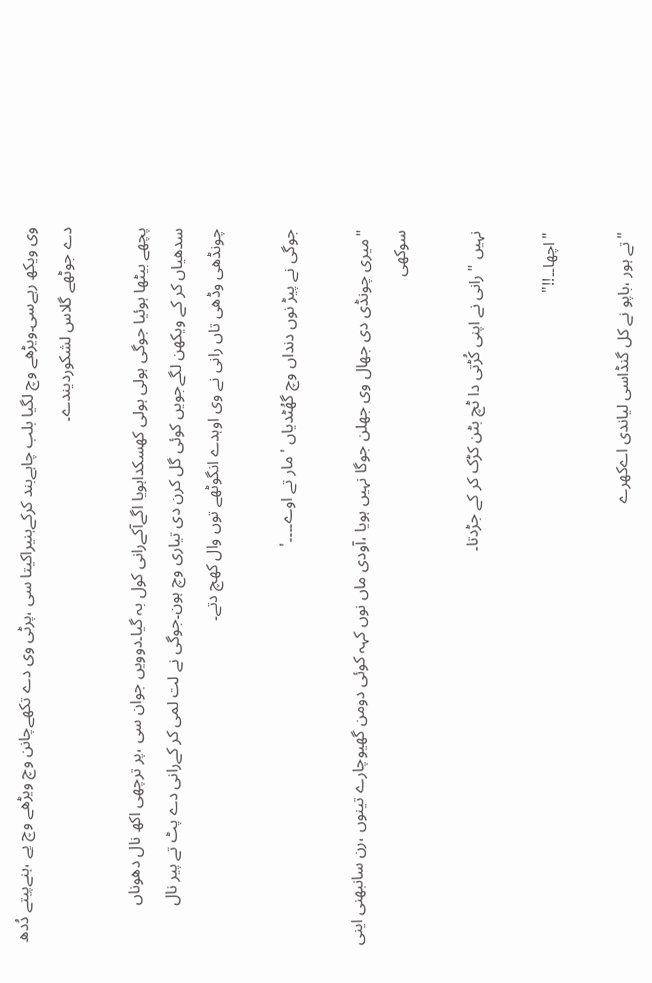وی ویکھ رہےسی۔ویڑھے وچ لگیا بلب چاہےبند کرکےہنیراکیتا سی ،پرٹی وی دے تکھےچانن وچ ویڑھے وچ پے ،ہنےپیتے دُدھ دے جوٹھے گلاس لشکوردیندے۔

پچھے بیٹھا ہوئیا جوگی ہولی ہولی کھسکداہویا اگےآکےرانی کول بہ گیا۔دوویں جوان سی ،پر ترچھی اکھ نال دھوناں سدھیاں کر کے ویکھن لگےجویں کوئی گل کرن دی تیاری وچ ہون۔جوگی نے لت لمی کر کےرانی دے پٹ تے پیر نال چونڈھی وڈھی تاں رانی نے وی اوہدے انگوٹھے توں وال کھچ دتے۔

جوگی نے پیڑ نوں دنداں وچ گھُٹدیاں 'مار تے اوے۔۔۔۔'

"میری چونڈی دی جھال وی جھلن جوگا نہیں ہویا ،آودی ماں نوں کہہ کوئی دومن گھیوچارے تینوں ،رن سانبھنی اینی سوکھی

نہیں " رانی نے اپنی کُڑتی دا ٹچ بٹن کڑک کر کے جڑدتا۔

"اچھا۔۔!!"

"تے ہور ،باپو نے کل گنڈاسی لیاندی اےکھرے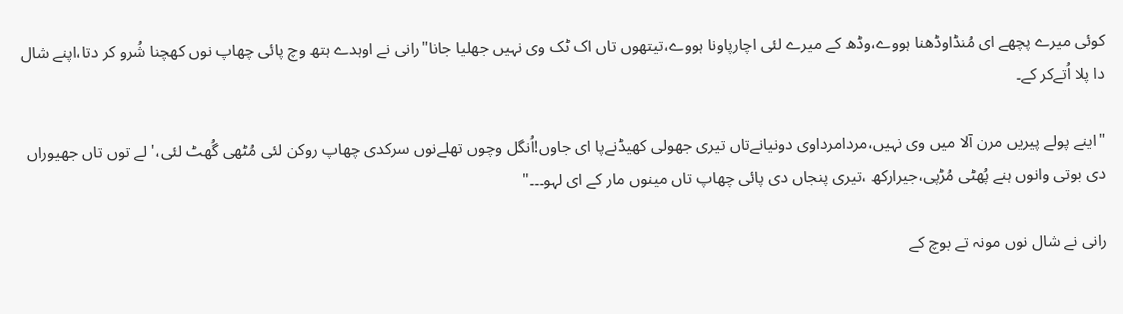کوئی میرے پچھے ای مُنڈاوڈھنا ہووے،وڈھ کے میرے لئی اچارپاونا ہووے،تیتھوں تاں اک ٹک وی نہیں جھلیا جانا"رانی نے اوہدے ہتھ وچ پائی چھاپ نوں کھچنا شُرو کر دتا،اپنے شال دا پلا اُتےکر کے۔

"اینے پولے پیریں مرن آلا میں وی نہیں،مردامرداوی دونیانےتاں تیری جھولی کھیڈنےپا ای جاوں!اُنگل وچوں تھلےنوں سرکدی چھاپ روکن لئی مُٹھی گُھٹ لئی،'لے توں تاں جھیوراں دی بوتی وانوں ہنے پُھٹی مُڑپی،جیرارکھ ،تیری پنجاں دی پائی چھاپ تاں مینوں مار کے ای لہو۔۔۔"

رانی نے شال نوں مونہ تے بوچ کے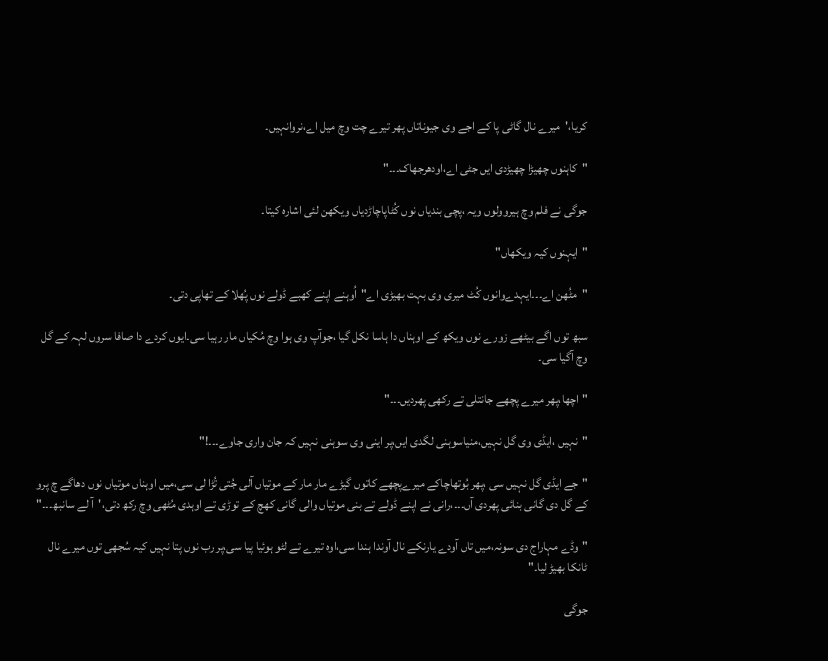کریا،'میرے نال گاٹی پا کے اجے وی جیوناتاں پھر تیرے چت وچ میل اے،نروانہیں۔

"کاہنوں چھیڑا چھیڑدی ایں جٹی اے،اودھرجھاک۔۔۔"

جوگی نے فلم وچ ہیروولوں ویہ ،پچی بندیاں نوں کُٹاپاچاڑدیاں ویکھن لئی اشارہ کیتا۔

"ایہنوں کیہ ویکھاں"

"مٹُھن اے۔۔۔ایہدےوانوں کُٹ میری وی بہت بھیڑی اے"اُوہنے اپنے کھبے ڈولے نوں پُھلا کے تھاپی دتی۔

سبھ توں اگے بیٹھے زورے نوں ویکھ کے اوہناں دا ہاسا نکل گیا ،جوآپ وی ہوا وچ مُکیاں مار رہیا سی۔ایوں کردے دا صافا سروں لہہ کے گل وچ آگیا سی۔

"اچھا،پھر میرے پچھے جانتلی تے رکھی پھردیں۔۔۔"

"نہیں ،ایڈی وی گل نہیں،منیاسوہنی لگدی ایں،پر اینی وی سوہنی نہیں کہ جان واری جاوے۔۔۔!"

"جے ایڈی گل نہیں سی ،پھر بُوتھاچاکے میرےپچھے کاتوں گیڑے مار مار کے موتیاں آلی جُتی تُڑا لی سی،میں اوہناں موتیاں نوں دھاگے چ پرو کے گل دی گانی بنائی پھردی آں۔۔۔،رانی نے اپنے ڈولے تے بنی موتیاں والی گانی کھچ کے توڑی تے اوہدی مُٹھی وچ رکھ دتی،'آ لے سانبھ۔۔۔"

"وڈے مہاراج دی سونہ،میں تاں آودے یارنکے نال آوندا ہندا سی،اوہ تیرے تے لٹو ہوئیا پیا سی،پر رب نوں پتا نہیں کیہ سُجھی توں میرے نال ٹانکا بھیڑ لیا۔"

جوگی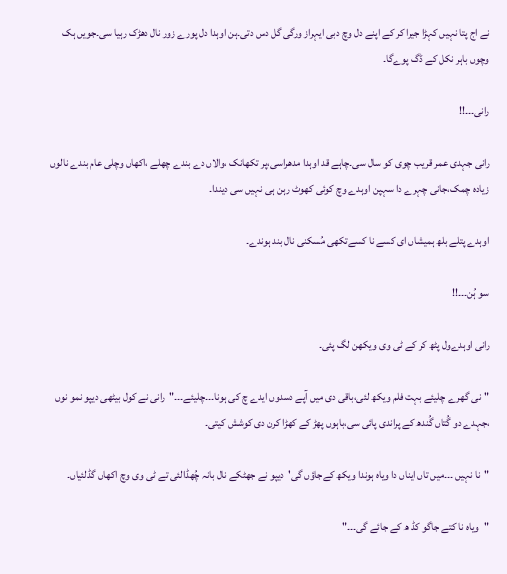نے اج پتا نہیں کہڑا جیرا کر کے اپنے دل وچ دبی ایہراز ورگی گل دس دتی۔ہن اوہدا دل پورے زور نال دھڑک رہیا سی۔جویں ہک وچوں باہر نکل کے ڈگ پوےگا۔

رانی۔۔۔!!

رانی جہدی عمر قریب چوی کو سال سی۔چاہے قد اوہدا مدھراسی،پر تکھانک ،والاں دے بندے چھلے ،اکھاں وچلی عام بندے نالوں زیادہ چمک،جانی چہرے دا سہپن اوہدے وچ کوئی کھوٹ رہن ہی نہیں سی دیندا۔

اوہدے پتلے بلھ ہمیشاں ای کسے نا کسےتکھی مُسکنی نال بند ہوندے۔

سو ہُن۔۔۔!!

رانی اوہدےول پٹھ کر کے ٹی وی ویکھن لگ پئی۔

"نی گھرے چلیئے بہت فلم ویکھ لئی،باقی دی میں آپے دسدوں ایدے چ کی ہونا۔۔۔چلیئے۔۔۔"رانی نے کول بیٹھی دیپو نمو نوں ،جہدے دو گُتاں گُندھ کے پراندی پائی سی،باہوں پھڑ کے کھڑا کرن دی کوشش کیتی۔

"نا نہیں ۔۔۔میں تاں ایناں دا ویاہ ہوندا ویکھ کےجاؤں گی'دیپو نے جھٹکے نال بانہ چُھڈالئی تے ٹی وی وچ اکھاں گڈلئیاں۔

"ویاہ نا کتے جاگو کڈ ھ کے جائے گی۔۔۔"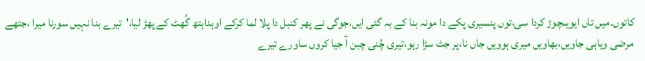کاتوں۔میں تاں ایویںچوڑ کردا سی،توں پنسیری پکے دا مونہ بنا کے بہ گئی ایں،جوگی نے پھر کنبل دا پلا لما کرکے اوہداہتھ گُھٹ کے پھڑ لیا،'تیرے بنا نہیں سورنا میرا ،جتھے مرضی ویاہی جاویں،بھاویں میری ہوویں جاں نا،پر جٹ سڑا رہو،تیری چُنی چبن آ جیا کروں ساورے تیرے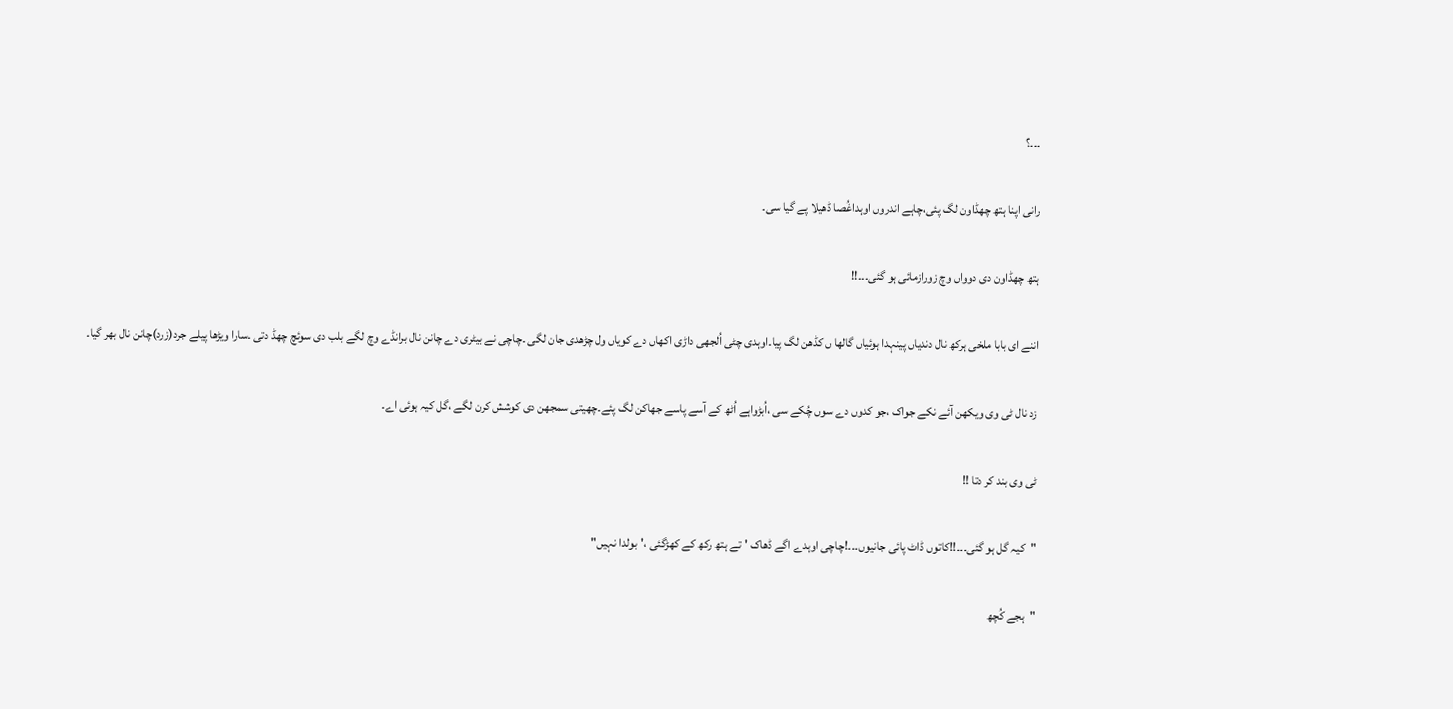۔۔۔؟

رانی اپنا ہتھ چھڈاون لگ پئی،چاہے اندروں اوہداغُصا ڈھیلا پے گیا سی۔

ہتھ چھڈاون دی دوواں وچ زورازمائی ہو گئی۔۔۔!!

اننے ای بابا ملخی ہرکھ نال دندیاں پینہدا ہوئیاں گالھا ں کڈھن لگ پیا۔اوہدی چٹی اُلجھی داڑی اکھاں دے کویاں ول چڑھدی جان لگی ۔چاچی نے بیٹری دے چانن نال برانڈے وچ لگے بلب دی سوئچ چھڈ دتی ۔سارا ویڑھا پیلے جرد(زرد)چانن نال بھر گیا۔

زد نال ٹی وی ویکھن آئے نکے جواک ،جو کدوں دے سوں چُکے سی ،اُبڑواہے اُٹھ کے آسے پاسے جھاکن لگ پئے۔چھیتی سمجھن دی کوشش کرن لگے ،گل کیہ ہوئی اے۔

ٹی وی بند کر دتا !!

"کیہ گل ہو گئی۔۔۔!!کاتوں ڈاٹ پائی جانیوں۔۔۔!چاچی اوہدے اگے ڈھاک 'تے ہتھ رکھ کے کھڑگئی ،'بولدا نہیں"

"ہجے کُچھ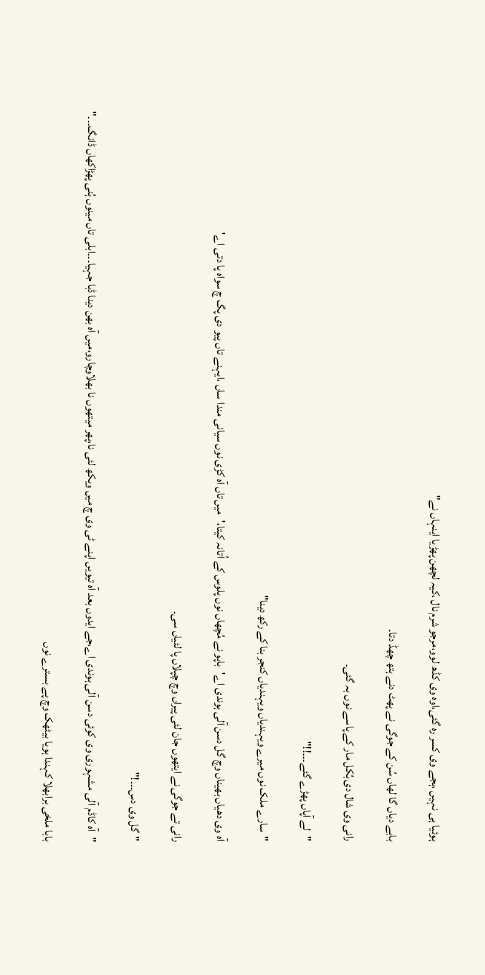ہوئیا ہی نہیں ،ہجے وی کسر رہ گئی،اوہ وی کڈھ لوو،مرجو شرم نال ،کیہ لچھن پھڑیا اینہاں نے"

بابے دیاں گا لھاں سُن کے جوگی نے پھٹ دنے ہتھ چھڈ دتا۔

رانی وی شال دی بُکل مار کے پاسے نوں بہ گئی۔

"لے آپاں پھڑے گئے۔۔۔!!"

"سارے ملک نوں میرے ویہندیاں ویہندیاں کنجر بنا کے رکھ دینا"

آہ وی دھیاں بھیناں وچ گل دسن آلی ہوندی اے'باپو نے مُچھاں نوں پلوس کے اُتانہ کیتا،'میں تاں آہ کڑی نوں سیانی مندا ساں ،ایہنے تاں پیو دی پگ چ سواہ پا دتی اے'

رانی تے جوگی نے ایتھوں جان لئی پیراں وچ چپلاں پا لئیاں سی۔

"گل وی دس۔۔۔!"

"آہ کاڈم آلی مشہوری وی کوئی دسن آلی ہوندی اے،جے ایدوں بعد آہ تیویں اپنے ٹی وی چ میں ویکھ لئی نا،پھر میتھوں نا بھلاوچارو،میں آہ بھن دینا ڈبا جہیا۔۔۔ابلی تاں مینوں ہُنی پھڑاکھاں ڈانگ۔۔۔"

بابا ملخی برابھلا کہندا ہویا بیٹھک وچ پے بسترے نوں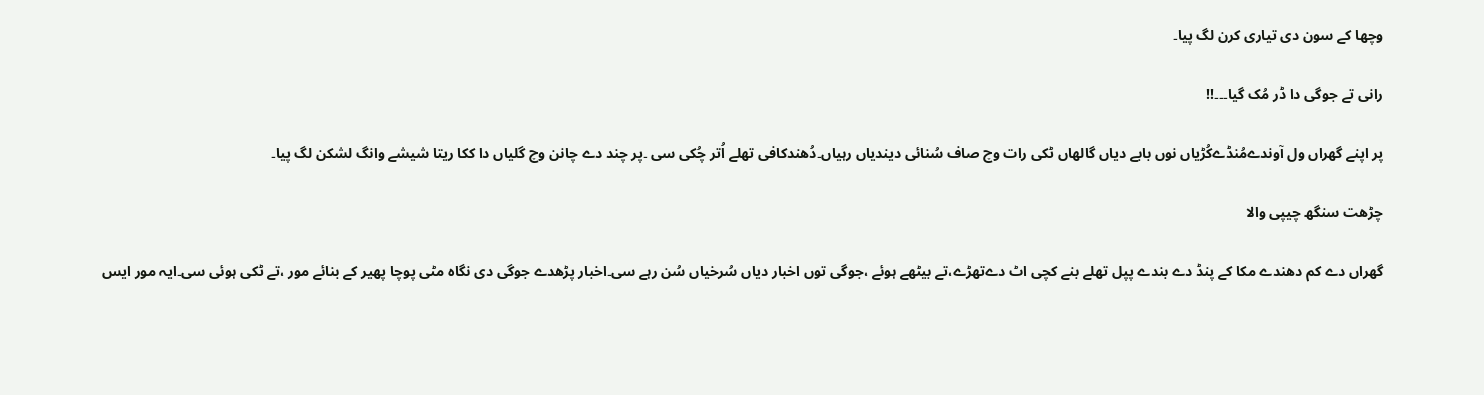وچھا کے سون دی تیاری کرن لگ پیا۔

رانی تے جوگی دا ڈر مُک گیا۔۔۔!!

پر اپنے گھراں ول آوندےمُنڈےکُڑیاں نوں بابے دیاں گالھاں ٹکی رات وچ صاف سُنائی دیندیاں رہیاں۔دُھندکافی تھلے اُتر چُکی سی ۔پر چند دے چانن وچ گلیاں دا ککا ریتا شیشے وانگ لشکن لگ پیا۔

چڑھت سنگھ چیپی والا

گھراں دے کم دھندے مکا کے پنڈ دے بندے پپل تھلے بنے کچی اٹ دےتھڑے،تے بیٹھے ہوئے ،جوگی توں اخبار دیاں سُرخیاں سُن رہے سی۔اخبار پڑھدے جوگی دی نگاہ مٹی پوچا پھیر کے بنائے مور ،تے ٹکی ہوئی سی۔ایہ مور ایس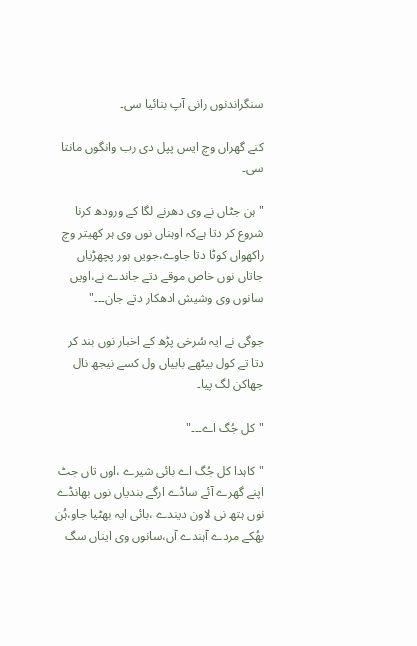سنگراندنوں رانی آپ بنائیا سی۔

کنے گھراں وچ ایس پپل دی رب وانگوں مانتا سی۔

"ہن جٹاں نے وی دھرنے لگا کے ورودھ کرنا شروع کر دتا ہےکہ اوہناں نوں وی ہر کھیتر وچ راکھواں کوٹا دتا جاوے،جویں ہور پچھڑیاں جاتاں نوں خاص موقے دتے جاندے نے،اویں سانوں وی وشیش ادھکار دتے جان۔۔۔"

جوگی نے ایہ سُرخی پڑھ کے اخبار نوں بند کر دتا تے کول بیٹھے بابیاں ول کسے نیجھ نال جھاکن لگ پیا۔

"کل جُگ اے۔۔۔"

"کاہدا کل جُگ اے بائی شیرے ،اوں تاں جٹ اپنے گھرے آئے ساڈے ارگے بندیاں نوں بھانڈے نوں ہتھ نی لاون دیندے ،بائی ایہ بھٹیا جاو،ہُن بھُکے مردے آہندے آں،سانوں وی ایناں سگ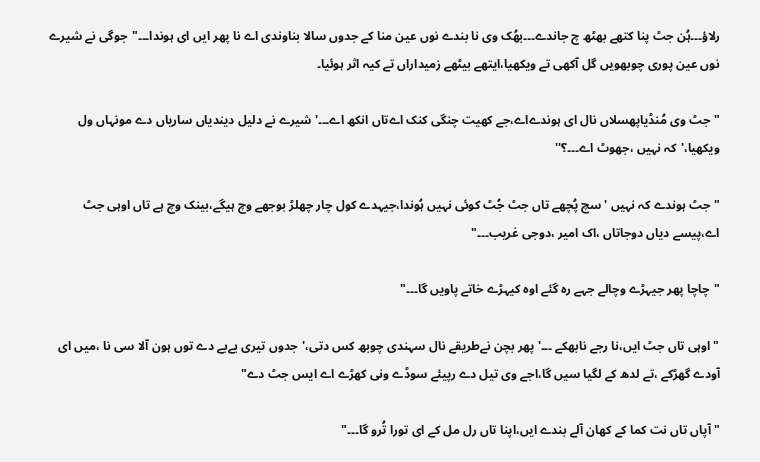رلاؤ۔۔۔ہُن جٹ پنا کتھے بھٹھ چ جاندے۔۔۔بھُک وی نا بندے نوں عین منا کے جدوں سالا بناوندی اے نا پھر ایں ای ہوندا۔۔۔"جوگی نے شیرے نوں عین پوری چوبھویں گل آکھی تے ویکھیا،ایتھے بیٹھے زمیداراں تے کیہ اثر ہوئیا۔

"جٹ وی مُنڈیاپھسلاں نال ای ہوندےاے،جے کھیت چنگی کنک اےتاں انکھ اے۔۔۔'شیرے نے دلیل دیندیاں ساریاں دے مونہاں ول ویکھیا،'کہ نہیں ،جھوٹ اے۔۔۔؟''

"جٹ ہوندے کہ نہیں 'سچ پُچھے تاں جٹ جُٹ کوئی نہیں ہُوندا،جیہدے کول چار چھلڑ بوجھے وچ ہیگے،بینک وچ ہے تاں اوہی جٹ اے،پیسے دیاں دوجاتاں ،اک امیر ،دوجی غریب۔۔۔"

"چاچا پھر جیہڑے وچالے جہے رہ گئے اوہ کیہڑے خاتے پاویں گا۔۔۔"

"اوہی تاں جٹ ایں،نا رجے نابھکے ۔۔۔'پھر بچن نےطریقے نال سہندی چوبھ کس دتی،'جدوں تیری بےبے دے توں ہون آلا سی نا ،میں ای آودے گھڑکے ،تے لدھ کے لگیا سیں گا،اجے وی تیل دے رپیئے سوڈے ونی کھڑے اے ایس جٹ دے"

"آپاں تاں نت کما کے کھان آلے بندے ایں،اپنا تاں رل مل کے ای تورا تُرو گا۔۔۔"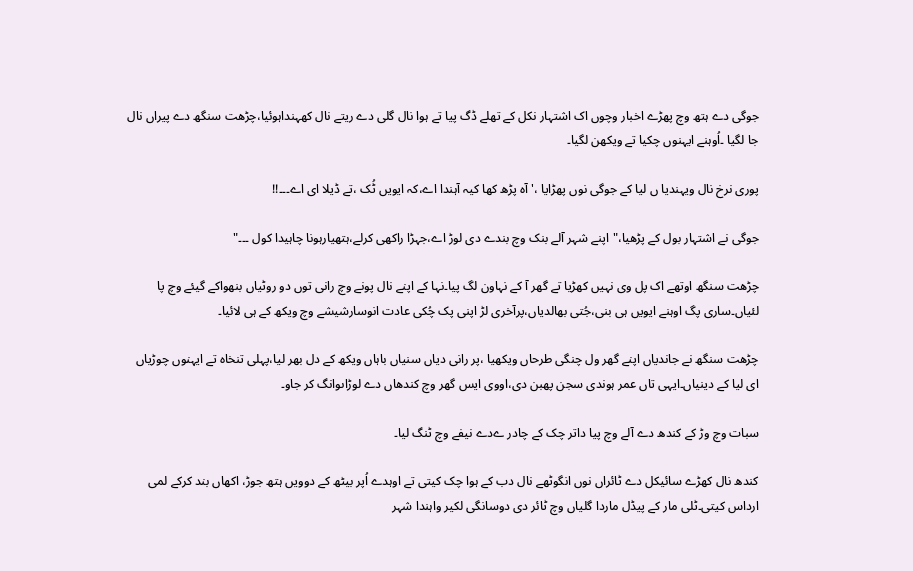جوگی دے ہتھ وچ پھڑے اخبار وچوں اک اشتہار نکل کے تھلے ڈگ پیا تے ہوا نال گلی دے ریتے نال کھہنداہوئیا،چڑھت سنگھ دے پیراں نال جا لگیا ۔اُوہنے ایہنوں چکیا تے ویکھن لگیا۔

پوری نرخ نال ویہندیا ں لیا کے جوگی نوں پھڑایا ،'آہ پڑھ کھا کیہ آہندا اے،کہ ایویں ٹُک ،تے ڈیلا ای اے۔۔۔!!

جوگی نے اشتہار بول کے پڑھیا،"اپنے شہر آلے بنک وچ بندے دی لوڑ اے،جہڑا راکھی کرلے،ہتھیارہونا چاہیدا کول ۔۔۔"

چڑھت سنگھ اوتھے اک پل وی نہیں کھڑیا تے گھر آ کے نہاون لگ پیا۔نہا کے اپنے نال پونے وچ رانی توں دو روٹیاں بنھواکے گیئے وچ پا لئیاں۔ساری پگ اوہنے ایویں ہی بنی،جُتی بھالدیاں،پرآخری لڑ اپنی پک چُکی عادت انوسارشیشے وچ ویکھ کے ہی لائیا۔

چڑھت سنگھ نے جاندیاں اپنے گھر ول چنگی طرحاں ویکھیا ،پر رانی دیاں سنیاں باہاں ویکھ کے دل بھر لیا،پہلی تنخاہ تے ایہنوں چوڑیاں ای لیا کے دینیاں۔ایہی تاں عمر ہوندی سجن پھبن دی،اووی ایس گھر وچ کندھاں دے لوڑاںوانگ کر جاو۔

سبات وچ وڑ کے کندھ دے آلے وچ پیا داتر چک کے چادر ےدے نیفے وچ ٹنگ لیا۔

کندھ نال کھڑے سائیکل دے ٹائراں نوں انگوٹھے نال دب کے ہوا چک کیتی تے اوہدے اُپر بیٹھ کے دوویں ہتھ جوڑ، اکھاں بند کرکے لمی ارداس کیتی۔ٹلی مار کے پیڈل ماردا گلیاں وچ ٹائر دی دوسانگی لکیر واہندا شہر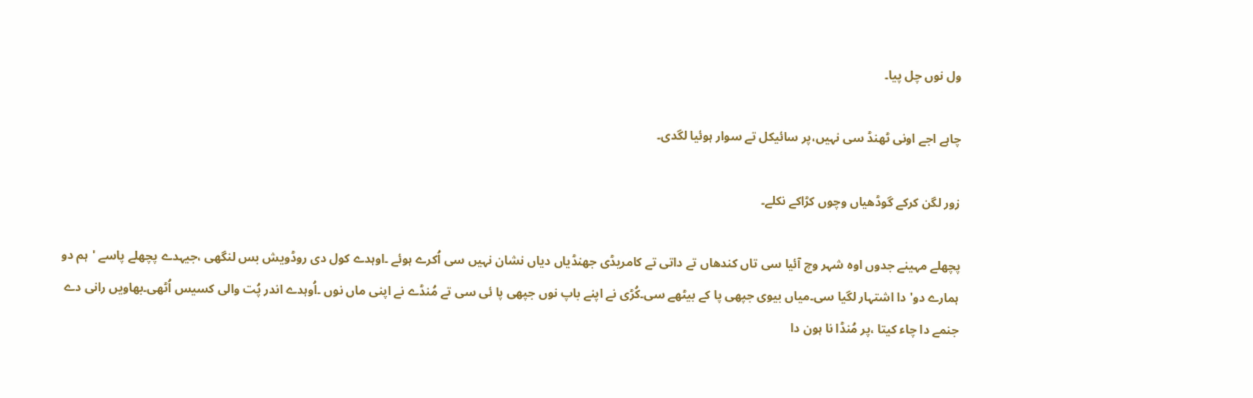ول نوں چل پیا۔

چاہے اجے اونی ٹھنڈ سی نہیں،پر سائیکل تے سوار ہوئیا لگدی۔

زور لگن کرکے گوڈھیاں وچوں کڑاکے نکلے۔

پچھلے مہینے جدوں اوہ شہر وچ آئیا سی تاں کندھاں تے داتی تے کامریڈی جھنڈیاں دیاں نشان نہیں سی اُکرے ہوئے ۔اوہدے کول دی روڈویش بس لنگھی ،جیہدے پچھلے پاسے 'ہم دو ہمارے دو'دا اشتہار لگیا سی۔میاں بیوی جپھی پا کے بیٹھے سی۔کُڑی نے اپنے باپ نوں جپھی پا ئی سی تے مُنڈے نے اپنی ماں نوں ۔اُوہدے اندر پُت والی کسیس اُٹھی۔بھاویں رانی دے جنمے دا چاء کیتا ،پر مُنڈا نا ہون دا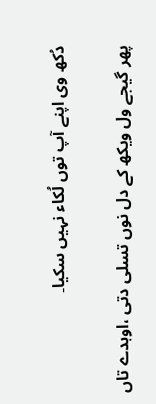دُکھ وی اپنے آپ توں لُکاء نہیں سکیا۔

پھر گیجے ول ویکھ کے دل نوں تسلی دتی ،اوہدے تاں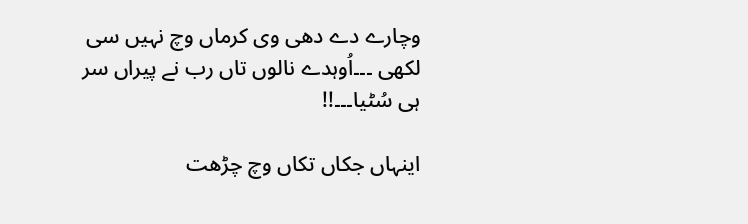وچارے دے دھی وی کرماں وچ نہیں سی لکھی ۔۔۔اُوہدے نالوں تاں رب نے پیراں سر ہی سُٹیا۔۔۔!!

اینہاں جکاں تکاں وچ چڑھت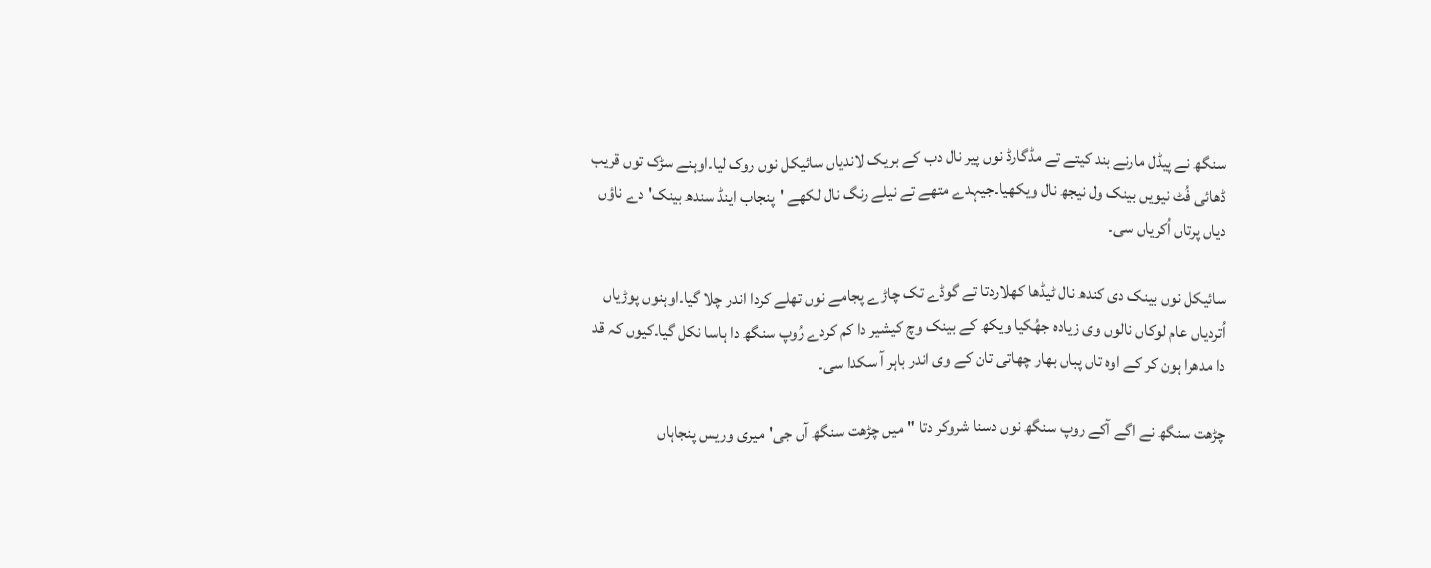سنگھ نے پیڈل مارنے بند کیتے تے مڈگارڈ نوں پیر نال دب کے بریک لاندیاں سائیکل نوں روک لیا۔اوہنے سڑک توں قریب ڈھائی فُٹ نیویں بینک ول نیجھ نال ویکھیا۔جیہدے متھے تے نیلے رنگ نال لکھے 'پنجاب اینڈ سندھ بینک'دے ناؤں دیاں پرتاں اُکریاں سی۔

سائیکل نوں بینک دی کندھ نال ٹیڈھا کھلاردتا تے گوڈے تک چاڑے پجامے نوں تھلے کردا اندر چلا گیا۔اوہنوں پوڑیاں اُتردیاں عام لوکاں نالوں وی زیادہ جھُکیا ویکھ کے بینک وچ کیشیر دا کم کردے رُوپ سنگھ دا ہاسا نکل گیا۔کیوں کہ قد دا مدھرا ہون کر کے اوہ تاں پباں بھار چھاتی تان کے وی اندر باہر آ سکدا سی۔

چڑھت سنگھ نے اگے آکے روپ سنگھ نوں دسنا شروکر دتا "میں چڑھت سنگھ آں جی'میری وریس پنجاہاں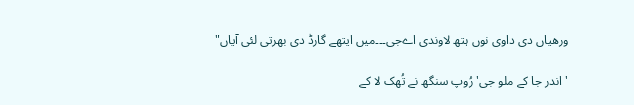ورھیاں دی داوی نوں ہتھ لاوندی اےجی۔۔۔میں ایتھے گارڈ دی بھرتی لئی آیاں"

'اندر جا کے ملو جی'رُوپ سنگھ نے تُھک لا کے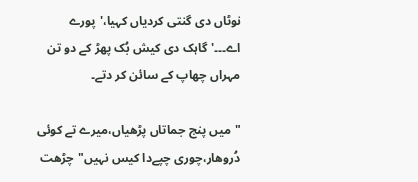نوٹاں دی گنتی کردیاں کہیا،'پورے اے۔۔۔'گاہک دی کیش بُک پھڑ کے دو تن مہراں چھاپ کے سائن کر دتے۔

"میں پنج جماتاں پڑھیاں،میرے تے کوئی دُروھار،چوری چپےدا کیس نہیں"چڑھت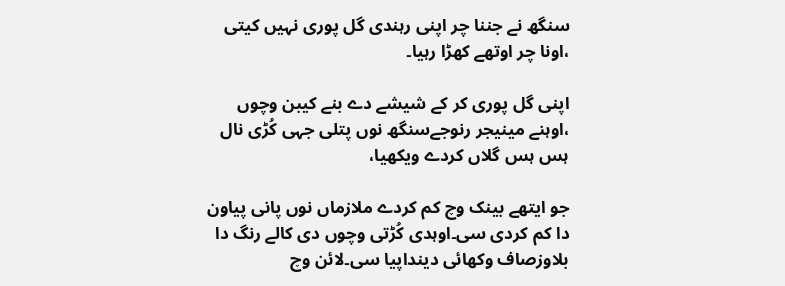سنگھ نے جننا چر اپنی رہندی گل پوری نہیں کیتی ،اونا چر اوتھے کھڑا رہیا۔

اپنی گل پوری کر کے شیشے دے بنے کیبن وچوں ،اوہنے مینیجر رنوجےسنگھ نوں پتلی جہی کُڑی نال ہس ہس گلاں کردے ویکھیا،

جو ایتھے بینک وچ کم کردے ملازماں نوں پانی پیاون دا کم کردی سی۔اوہدی کُڑتی وچوں دی کالے رنگ دا بلاوزصاف وکھائی دینداپیا سی۔لائن وچ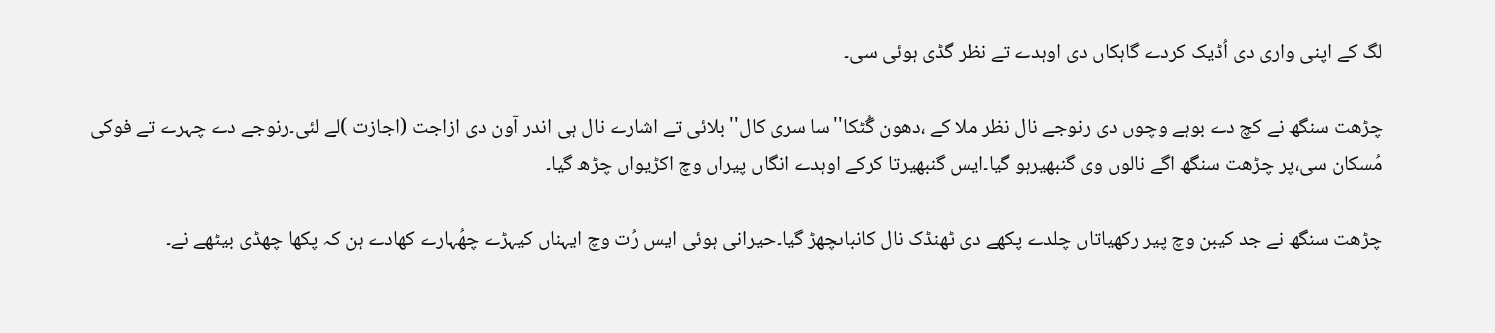لگ کے اپنی واری دی اُڈیک کردے گاہکاں دی اوہدے تے نظر گڈی ہوئی سی۔

چڑھت سنگھ نے کچ دے بوہے وچوں دی رنوجے نال نظر ملا کے ،دھون گُٹکا''سا سری کال''بلائی تے اشارے نال ہی اندر آون دی ازاجت (اجازت )لے لئی۔رنوجے دے چہرے تے فوکی مُسکان سی،پر چڑھت سنگھ اگے نالوں وی گنبھیرہو گیا۔ایس گنبھیرتا کرکے اوہدے انگاں پیراں وچ اکڑیواں چڑھ گیا۔

چڑھت سنگھ نے جد کیبن وچ پیر رکھیاتاں چلدے پکھے دی ٹھنڈک نال کانباںچھڑ گیا۔حیرانی ہوئی ایس رُت وچ ایہناں کیہڑے چھُہارے کھادے ہن کہ پکھا چھڈی بیٹھے نے۔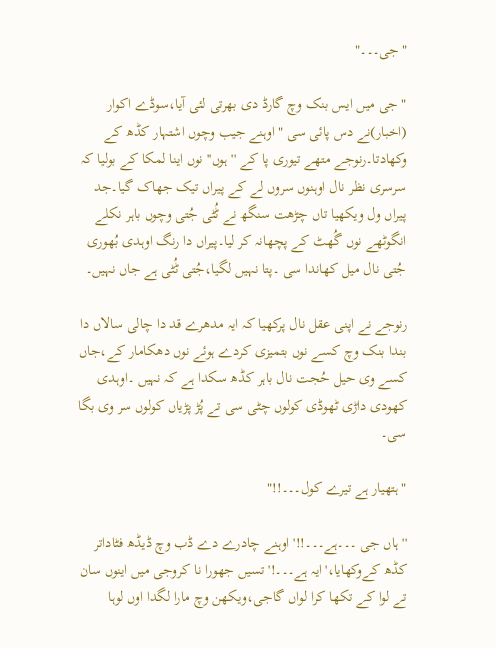"جی۔۔۔"

"جی میں ایس بنک وچ گارڈ دی بھرتی لئی آیا،سوڈے اکوار (اخبار)نے دس پائی سی "اوہنے جیب وچوں اشتہار کڈھ کے وکھادتا۔رنوجے متھے تیوری پا کے ''ہوں''نوں اینا لمکا کے بولیا کہ سرسری نظر نال اوہنوں سروں لے کے پیراں تیک جھاک گیا۔جد پیراں ول ویکھیا تاں چڑھت سنگھ نے ٹُٹی جُتی وچوں باہر نکلے انگوٹھے نوں گُھٹ کے پچھانہ کر لیا۔پیراں دا رنگ اوہدی بُھوری جُتی نال میل کھاندا سی ۔پتا نہیں لگیا،جُتی ٹُٹی ہے جاں نہیں۔

رنوجے نے اپنی عقل نال پرکھیا کہ ایہ مدھرے قد دا چالی سالاں دا بندا بنک وچ کسے نوں بتمیزی کردے ہوئے نوں دھکامار کے،جاں کسے وی حیل حُجت نال باہر کڈھ سکدا ہے کہ نہیں ۔اوہدی کھودی داڑی ٹھوڈی کولوں چٹی سی تے پُڑ پڑیاں کولوں سر وی بگا سی۔

"ہتھیار ہے تیرے کول۔۔۔!!"

''ہاں جی ۔۔۔ہے۔۔۔!!'اوہنے چادرے دے ڈب وچ ڈیڈھ فٹاداتر کڈھ کےوکھایا،'ایہ ہے۔۔۔!'تسیں جھورا نا کروجی میں اینوں سان تے لوا کے تکھا کرا لواں گاجی،ویکھن وچ مارا لگدا اوں لوہا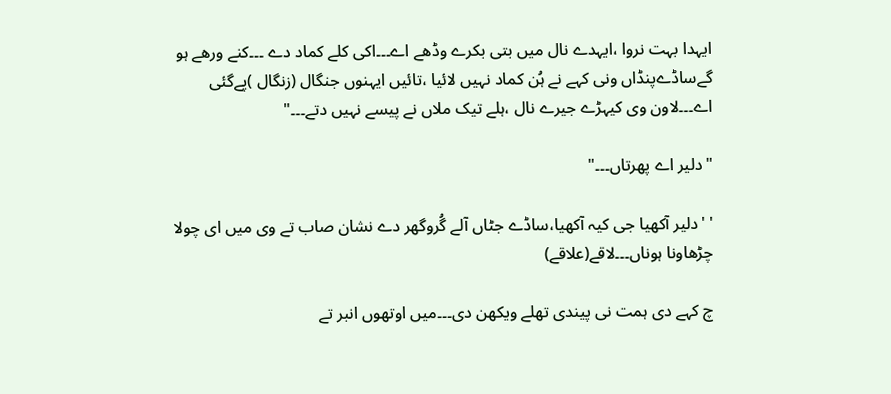ایہدا بہت نروا ،ایہدے نال میں بتی بکرے وڈھے اے۔۔۔اکی کلے کماد دے ۔۔۔کنے ورھے ہو گےساڈےپنڈاں ونی کہے نے ہُن کماد نہیں لائیا ،تائیں ایہنوں جنگال (زنگال )پےگئی اے۔۔۔لاون وی کیہڑے جیرے نال ،ہلے تیک ملاں نے پیسے نہیں دتے۔۔۔"

"دلیر اے پھرتاں۔۔۔"

' 'دلیر آکھیا جی کیہ آکھیا،ساڈے جٹاں آلے گُروگھر دے نشان صاب تے وی میں ای چولا چڑھاونا ہوناں۔۔۔لاقے(علاقے)

چ کہے دی ہمت نی پیندی تھلے ویکھن دی۔۔۔میں اوتھوں انبر تے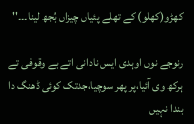کھڑو(کھلو) کے تھلے پئیاں چیزاں بُجھ لینا۔۔۔''

رنوجے نوں اوہدی ایس نادانی اتے بے وقوفی تے ہرکھ وی آئیا،پر پھر سوچیا،جدتک کوئی ڈھنگ دا بندا نہیں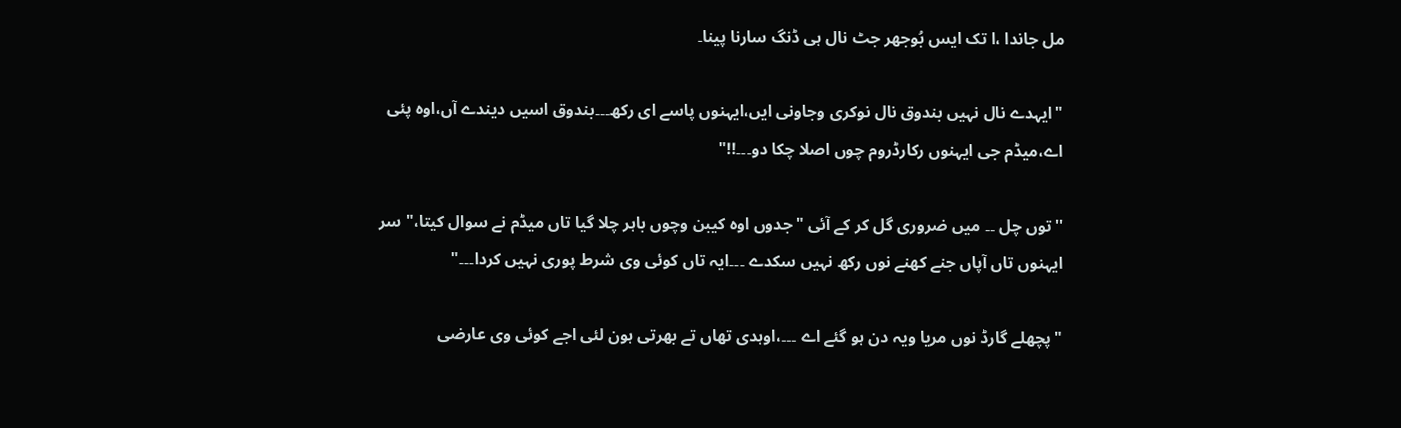مل جاندا ،ا تک ایس بُوجھر جٹ نال ہی ڈنگ سارنا پینا۔

"ایہدے نال نہیں بندوق نال نوکری وجاونی ایں،ایہنوں پاسے ای رکھ۔۔۔بندوق اسیں دیندے آں،اوہ پئی اے،میڈم جی ایہنوں رکارڈروم چوں اصلا چکا دو۔۔۔!!"

''توں چل ۔۔ میں ضروری گل کر کے آئی "جدوں اوہ کیبن وچوں باہر چلا گیا تاں میڈم نے سوال کیتا،" سر ایہنوں تاں آپاں جنے کھنے نوں رکھ نہیں سکدے ۔۔۔ایہ تاں کوئی وی شرط پوری نہیں کردا۔۔۔"

"پچھلے گارڈ نوں مریا ویہ دن ہو گئے اے ۔۔۔،اوہدی تھاں تے بھرتی ہون لئی اجے کوئی وی عارضی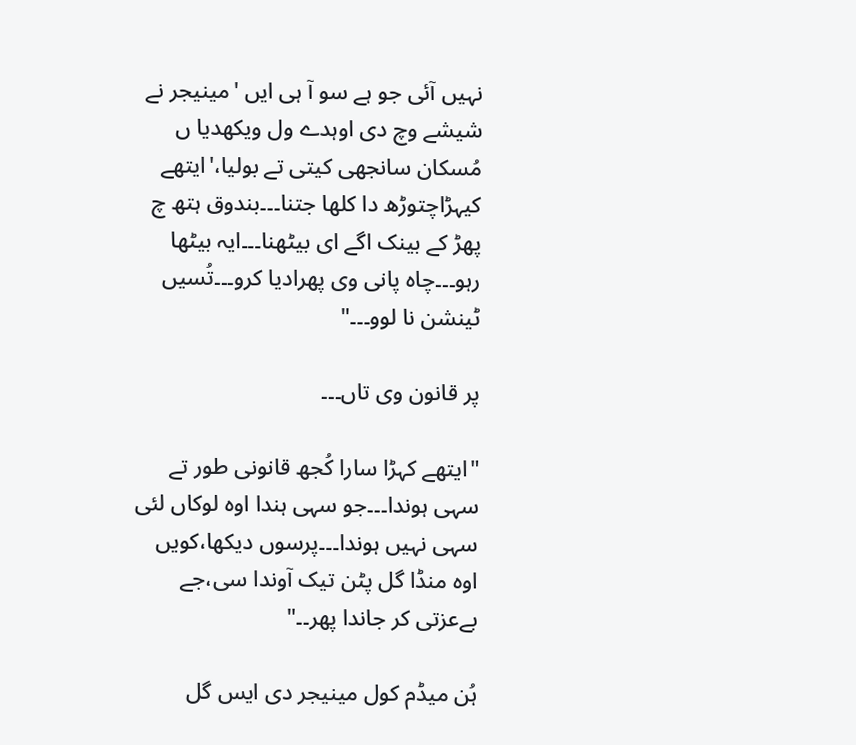نہیں آئی جو ہے سو آ ہی ایں 'مینیجر نے شیشے وچ دی اوہدے ول ویکھدیا ں مُسکان سانجھی کیتی تے بولیا،'ایتھے کیہڑاچتوڑھ دا کلھا جتنا۔۔۔بندوق ہتھ چ پھڑ کے بینک اگے ای بیٹھنا۔۔۔ایہ بیٹھا رہو۔۔۔چاہ پانی وی پھرادیا کرو۔۔۔تُسیں ٹینشن نا لوو۔۔۔"

پر قانون وی تاں۔۔۔

"ایتھے کہڑا سارا کُجھ قانونی طور تے سہی ہوندا۔۔۔جو سہی ہندا اوہ لوکاں لئی سہی نہیں ہوندا۔۔۔پرسوں دیکھا،کویں اوہ منڈا گل پٹن تیک آوندا سی،جے بےعزتی کر جاندا پھر۔۔"

ہُن میڈم کول مینیجر دی ایس گل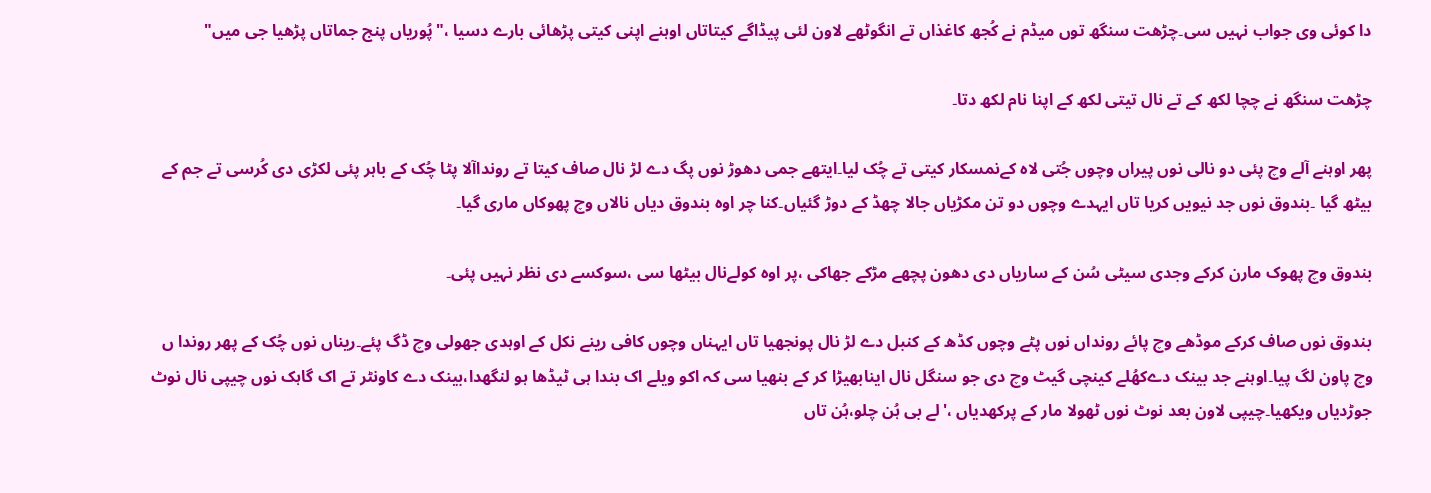دا کوئی وی جواب نہیں سی۔چڑھت سنگھ توں میڈم نے کُجھ کاغذاں تے انگوٹھے لاون لئی پیڈاگے کیتاتاں اوہنے اپنی کیتی پڑھائی بارے دسیا ،"پُوریاں پنج جماتاں پڑھیا جی میں"

چڑھت سنگھ نے چچا لکھ کے تے نال تیتی لکھ کے اپنا نام لکھ دتا۔

پھر اوہنے آلے وچ پئی دو نالی نوں پیراں وچوں جُتی لاہ کےنمسکار کیتی تے چُک لیا۔ایتھے جمی دھوڑ نوں پگ دے لڑ نال صاف کیتا تے رونداآلا پٹا چُک کے باہر پئی لکڑی دی کُرسی تے جم کے بیٹھ گیا ۔بندوق نوں جد نیویں کریا تاں ایہدے وچوں دو تن مکڑیاں جالا چھڈ کے دوڑ گئیاں۔کنا چر اوہ بندوق دیاں نالاں وچ پھوکاں ماری گیا۔

بندوق وچ پھوک مارن کرکے وجدی سیٹی سُن کے ساریاں دی دھون پچھے مڑکے جھاکی ،پر اوہ کولےنال بیٹھا سی ،سوکسے دی نظر نہیں پئی۔

بندوق نوں صاف کرکے موڈھے وچ پائے رونداں نوں پٹے وچوں کڈھ کے کنبل دے لڑ نال پونجھیا تاں ایہناں وچوں کافی رینے نکل کے اوہدی جھولی وچ ڈگ پئے۔ریناں نوں چُک کے پھر روندا ں وچ پاون لگ پیا۔اوہنے جد بینک دےکھُلے کینچی گیٹ وچ دی جو سنگل نال اینابھیڑا کر کے بنھیا سی کہ اکو ویلے اک بندا ہی ٹیڈھا ہو لنگھدا،بینک دے کاونٹر تے اک گاہک نوں چیپی نال نوٹ جوڑدیاں ویکھیا۔چیپی لاون بعد نوٹ نوں ٹھولا مار کے پرکھدیاں ،'لے بی ہُن چلو،ہُن تاں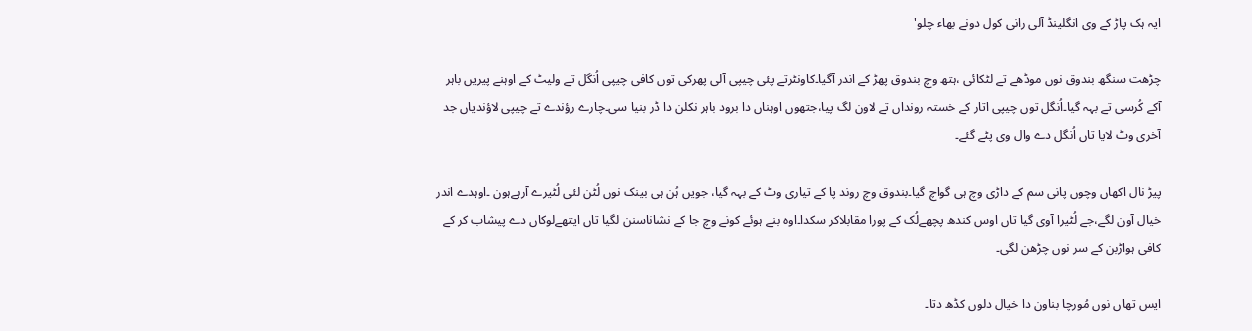ایہ ہک پاڑ کے وی انگلینڈ آلی رانی کول دونے بھاء چلو'

چڑھت سنگھ بندوق نوں موڈھے تے لٹکائی ،ہتھ وچ بندوق پھڑ کے اندر آگیا۔کاونٹرتے پئی چیپی آلی پھرکی توں کافی چیپی اُنگل تے ولیٹ کے اوہنے پیریں باہر آکے کُرسی تے بہہ گیا۔اُنگل توں چیپی اتار کے خستہ رونداں تے لاون لگ پیا،جتھوں اوہناں دا برود باہر نکلن دا ڈر بنیا سی۔چارے رؤندے تے چیپی لاؤندیاں جد آخری وٹ لایا تاں اُنگل دے وال وی پٹے گئے۔

پیڑ نال اکھاں وچوں پانی سم کے داڑی وچ ہی گواچ گیا۔بندوق وچ روند پا کے تیاری وٹ کے بہہ گیا، جویں ہُن ہی بینک نوں لُٹن لئی لُٹیرے آرہےہون ۔اوہدے اندر خیال آون لگے،جے لُٹیرا آوی گیا تاں اوس کندھ پچھےلُک کے پورا مقابلاکر سکدا۔اوہ بنے ہوئے کونے وچ جا کے نشاناسنن لگیا تاں ایتھےلوکاں دے پیشاب کر کے کافی ہواڑبن کے سر نوں چڑھن لگی۔

ایس تھاں نوں مُورچا بناون دا خیال دلوں کڈھ دتا۔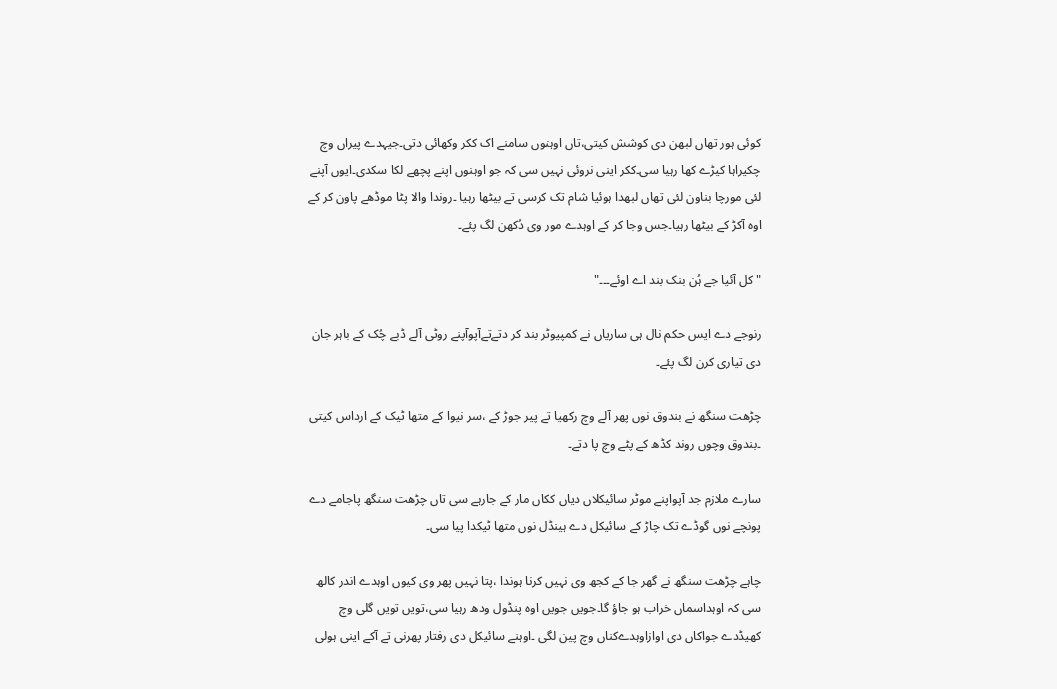کوئی ہور تھاں لبھن دی کوشش کیتی،تاں اوہنوں سامنے اک ککر وکھائی دتی۔جیہدے پیراں وچ چکیراہا کیڑے کھا رہیا سی۔ککر اینی نروئی نہیں سی کہ جو اوہنوں اپنے پچھے لکا سکدی۔ایوں آپنے لئی مورچا بناون لئی تھاں لبھدا ہوئیا شام تک کرسی تے بیٹھا رہیا ۔روندا والا پٹا موڈھے پاون کر کے اوہ آکڑ کے بیٹھا رہیا۔جس وجا کر کے اوہدے مور وی دُکھن لگ پئے۔

"کل آئیا جے ہُن بنک بند اے اوئے۔۔۔"

رنوجے دے ایس حکم نال ہی ساریاں نے کمپیوٹر بند کر دتےتےآپوآپنے روٹی آلے ڈبے چُک کے باہر جان دی تیاری کرن لگ پئے۔

چڑھت سنگھ نے بندوق نوں پھر آلے وچ رکھیا تے پیر جوڑ کے ،سر نیوا کے متھا ٹیک کے ارداس کیتی ۔بندوق وچوں روند کڈھ کے پٹے وچ پا دتے۔

سارے ملازم جد آپواپنے موٹر سائیکلاں دیاں ککاں مار کے جارہے سی تاں چڑھت سنگھ پاجامے دے پونچے نوں گوڈے تک چاڑ کے سائیکل دے ہینڈل نوں متھا ٹیکدا پیا سی۔

چاہے چڑھت سنگھ نے گھر جا کے کجھ وی نہیں کرنا ہوندا ،پتا نہیں پھر وی کیوں اوہدے اندر کالھ سی کہ اوہداسماں خراب ہو جاؤ گا۔جویں جویں اوہ پنڈول ودھ رہیا سی،تویں تویں گلی وچ کھیڈدے جواکاں دی اوازاوہدےکناں وچ پین لگی ۔اوہنے سائیکل دی رفتار پھرنی تے آکے اینی ہولی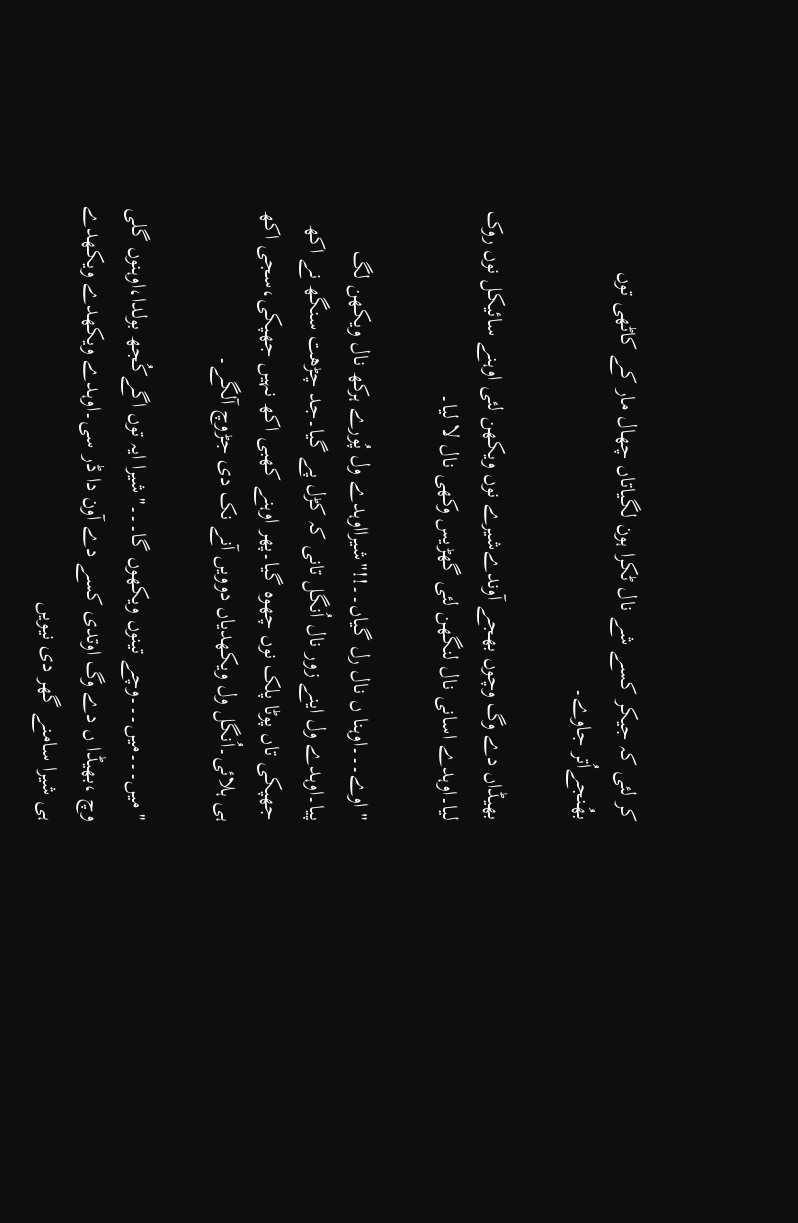کر لئی کہ جیکر کسے شے نال ٹکرا ہون لگیاتاں چھال مار کے کاٹھی توں بھُنجےاُتر جاوے۔

بھیڈاں دے وگ وچوں بھجے آوندےشیرے نوں ویکھن لئی اوہنے سائیکل نوں روک لیا۔اوہدے اسانی نال لنگھن لئی گھڑیس وکھی نال لا لیا۔

"اوے۔۔۔اوہنا ں نال رل گیاں۔۔!!"شیرااوہدے ول پُورے ہرکھ نال ویکھن لگ پیا۔اوہدے ول اینے زور نال اُنگل تانی کہ کڑل پے گیا۔جد چڑھت سنگھ نے اکھ جھپکی تاں پوٹا پلک نوں چھوہ گیا۔پھر اوہنے کھبی اکھ نہیں جھپکی،سجی اکھ ہی ہلائی۔اُنگل ول ویکھدیاں دوویں آنے نک دی جڑوچ آلگے۔

''میں۔۔۔میں۔۔۔وچے تینوں ویکھوں گا۔۔۔''شیرا ایہ توں اگےکُجھ بولدا،اوہنوں گلی وچ ،بھیڈا ں دے وگ اوتدی کسے دے آون دا ڈر سی۔اوہدے ویکھدے ویکھدے ہی شیرا سامنے گھر دی نیویں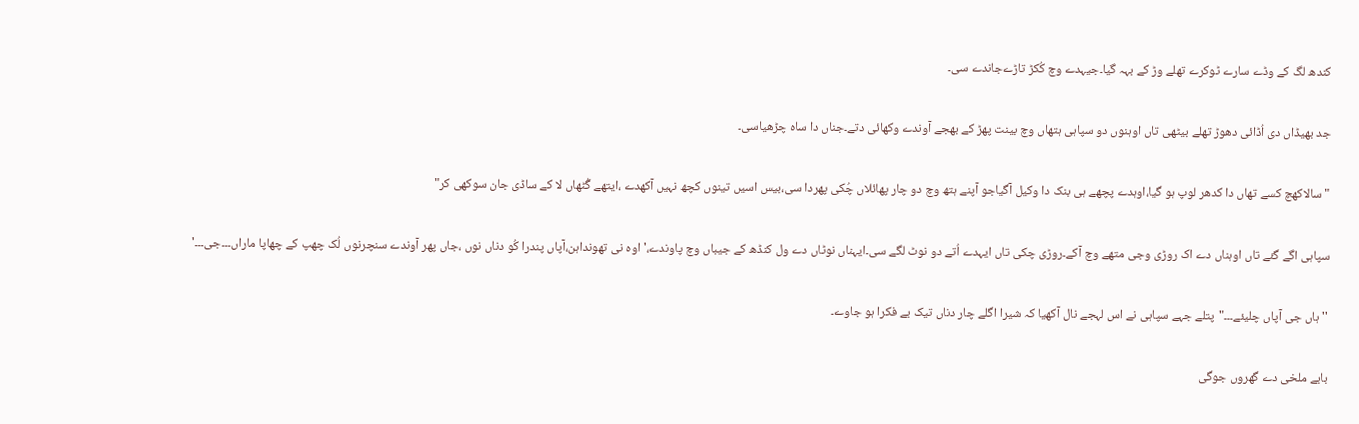کندھ لگ کے وڈے سارے ٹوکرے تھلے وڑ کے بہہ گیا۔جیہدے وچ کُکڑ تاڑےجاندے سی۔

جد بھیڈاں دی اُڈائی دھوڑ تھلے بیٹھی تاں اوہنوں دو سپاہی ہتھاں وچ بینت پھڑ کے بھجے آوندے وکھائی دتے۔جناں دا ساہ چڑھیاسی۔

"سالاکھچ کسے تھاں دا کدھر لوپ ہو گیا،اوہدے پچھے ہی بنک دا وکیل آگیاجو آپنے ہتھ وچ دو چار پھائلاں چُکی پھردا سی،بیس اسیں تینوں کچھ نہیں آکھدے ،ایتھے گُٹھاں لا کے ساڈی جان سوکھی کر"

سپاہی اگے گئے تاں اوہناں دے اک روڑی وجی متھے وچ آکے۔روڑی چکی تاں ایہدے اُتے دو نوٹ لگے سی۔ایہناں نوٹاں دے ول کنڈھ کے جیباں وچ پاوندے،'اوہ نی تھونداہن،آپاں پندرا کُو دناں نوں ،جاں پھر آوندے سنچرنوں لُک چھپ کے چھاپا ماراں۔۔۔جی۔۔۔'

''ہاں جی آپاں چلیئے۔۔۔"پتلے جہے سپاہی نے اس لہجے نال آکھیا کہ شیرا اگلے چار دناں تیک بے فکرا ہو جاوے۔

بابے ملخی دے گھروں جوگی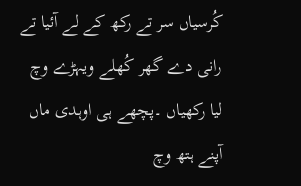کُرسیاں سر تے رکھ کے لے آئیا تے رانی دے گھر کُھلے ویہڑے وچ لیا رکھیاں ۔پچھے ہی اوہدی ماں آپنے ہتھ وچ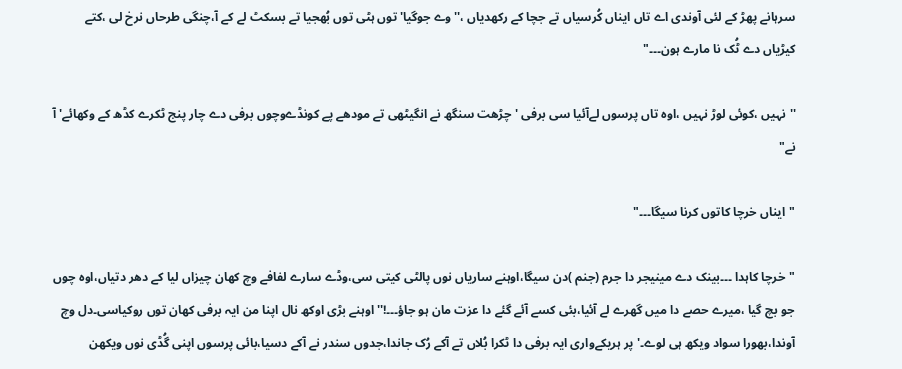سرہانے پھڑ کے لئی آوندی اے تاں ایناں کُرسیاں تے جچا کے رکھدیاں ،''وے جوگیا'توں ہٹی توں بُھجیا تے بسکٹ لے کے آ،چنگی طرحاں نرخ لی ،کتے کیڑیاں دے ٹُک نا مارے ہون۔۔۔"

''نہیں ،کوئی لوڑ نہیں ،اوہ تاں پرسوں لےآئیا سی برفی 'چڑھت سنگھ نے انگیٹھی تے مودھے پے کونڈےوچوں برفی دے چار پنج ٹکرے کڈھ کے وکھائے'آ نے"

"ایناں خرچا کاتوں کرنا سیگا۔۔۔"

"خرچا کاہدا ۔۔۔بینک دے مینیجر دا جرم (جنم )دن سیگا،اوہنے ساریاں نوں پالٹی کیتی سی،وڈے سارے لفافے وچ کھان چیزاں لیا کے دھر دتیاں،اوہ چوں جو بچ گیا ،میرے حصے دا میں گھرے لے آئیا،بئی کسے آئے گئے دا عزت مان ہو جاؤ۔۔۔!''اوہنے بڑی اوکھ نال اپنا من ایہ برفی کھان توں روکیاسی۔دل وچ آوندا،بھورا سواد ویکھ ہی لوے۔'پر ہریکےواری ایہ برفی دا ٹکرا بُلاں تے آکے رُک جاندا،جدوں سندر نے آکے دسیا،بائی پرسوں اپنی گُڈی نوں ویکھن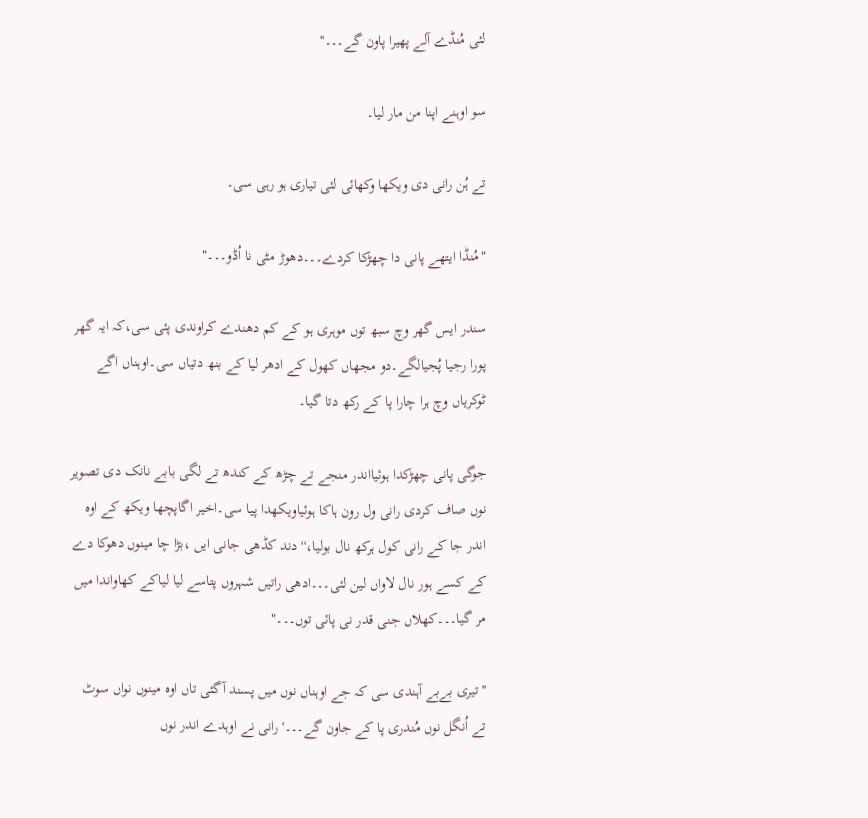لئی مُنڈے آلے پھیرا پاون گے۔۔۔''

سو اوہنے اپنا من مار لیا۔

تے ہُن رانی دی ویکھا وکھائی لئی تیاری ہو رہی سی۔

"مُنڈا ایتھے پانی دا چھڑکا کردے۔۔۔دھوڑ مٹی نا اُڈو۔۔۔"

سندر ایس گھر وچ سبھ توں موہری ہو کے کم دھندے کراوندی پئی سی،کہ ایہ گھر پورا رجیا پُجیالگے۔دو مجھاں کھول کے ادھر لیا کے بنھ دتیاں سی۔اوہناں اگے ٹوکریاں وچ ہرا چارا پا کے رکھ دتا گیا۔

جوگی پانی چھڑکدا ہوئیااندر منجے تے چڑھ کے کندھ تے لگی بابے نانک دی تصویر نوں صاف کردی رانی ول رون ہاکا ہوئیاویکھدا پیا سی۔اخیر اگاپچھا ویکھ کے اوہ اندر جا کے رانی کول ہرکھ نال بولیا،''دند کڈھی جانی ایں ،بڑا چا مینوں دھوکا دے کے کسے ہور نال لاواں لین لئی۔۔۔ادھی راتیں شہروں پتاسے لیا لیاکے کھاواندا میں مر گیا۔۔۔کھلاں جنی قدر نی پائی توں۔۔۔"

''تیری بےبے آہندی سی کہ جے اوہناں نوں میں پسند آگئی تاں اوہ مینوں نواں سوٹ تے اُنگل نوں مُندری پا کے جاون گے۔۔۔'رانی نے اوہدے اندر نوں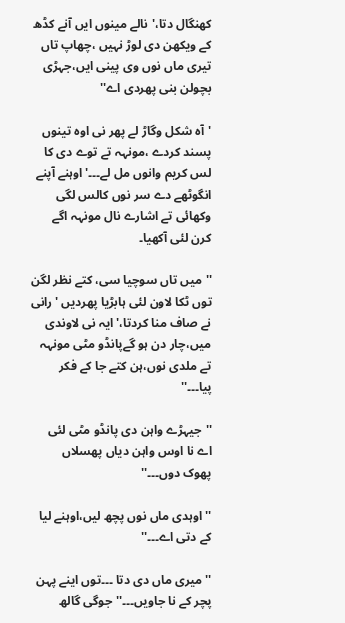کھنگال دتا،'نالے مینوں ایں آنے کڈھ کے ویکھن دی لوڑ نہیں ،چھاپ تاں تیری ماں نوں وی پینی ایں،جہڑی بچولن بنی پھردی اے''

'آہ شکل وگاڑ لے پھر نی اوہ تینوں پسند کردے ،مونہہ تے توے دی کا لس کریم وانوں مل لے۔۔۔'اوہنے آپنے انگوٹھے دے سر نوں کالس لگی وکھائی تے اشارے نال مونہہ اگے کرن لئی آکھیا۔

''میں تاں سوچیا سی، کتے نظر لگن توں ٹکا لاون لئی ہابڑیا پھردیں 'رانی نے صاف منا کردتا،'ایہ نی لاوندی میں،چار دن ہو گےپانڈو مٹی مونہہ تے ملدی نوں،ہن کتے جا کے فکر پیا۔۔۔''

''جیہڑے واہن دی پانڈو مٹی لئی اے نا اوس واہن دیاں پھسلاں پھوک دوں۔۔۔''

''اوہدی ماں نوں پچھ لیں،اوہنے لیا کے دتی اے۔۔۔''

''میری ماں دی دتا ۔۔۔توں اینے پہن پچر کے نا جاویں۔۔۔''جوگی گالھ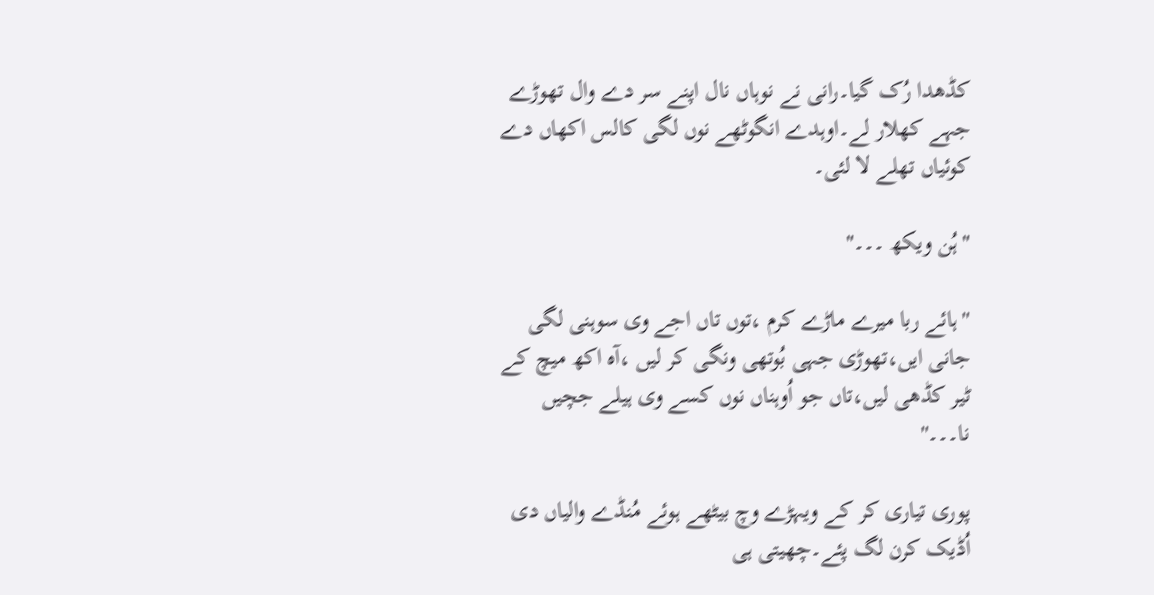کڈھدا رُک گیا۔رانی نے نوہاں نال اپنے سر دے وال تھوڑے جہے کھلار لے۔اوہدے انگوٹھے نوں لگی کالس اکھاں دے کوئیاں تھلے لا لئی۔

"ہُن ویکھ ۔۔۔"

''ہائے ربا میرے ماڑے کرم ،توں تاں اجے وی سوہنی لگی جانی ایں،تھوڑی جہی بُوتھی ونگی کر لیں ،آہ اکھ میچ کے ٹیر کڈھی لیں،تاں جو اُوہناں نوں کسے وی ہیلے جچیں نا۔۔۔''

پوری تیاری کر کے ویہڑے وچ بیٹھے ہوئے مُنڈے والیاں دی اُڈیک کرن لگ پئے۔چھیتی ہی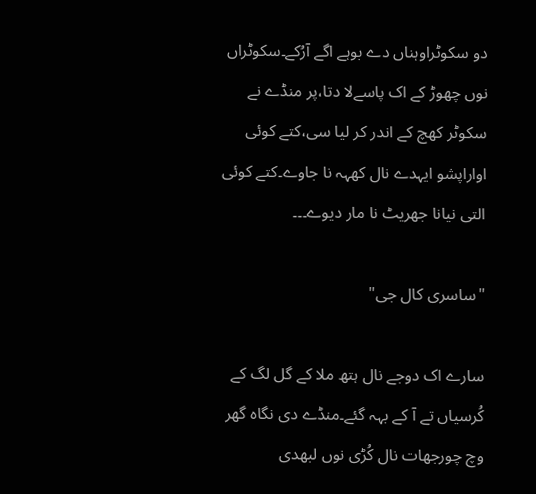دو سکوٹراوہناں دے بوہے اگے آرُکے۔سکوٹراں نوں چھوڑ کے اک پاسےلا دتا،پر منڈے نے سکوٹر کھچ کے اندر کر لیا سی،کتے کوئی اواراپشو ایہدے نال کھہہ نا جاوے۔کتے کوئی التی نیانا جھریٹ نا مار دیوے۔۔۔

"ساسری کال جی"

سارے اک دوجے نال ہتھ ملا کے گل لگ کے کُرسیاں تے آ کے بہہ گئے۔منڈے دی نگاہ گھر وچ چورجھات نال کُڑی نوں لبھدی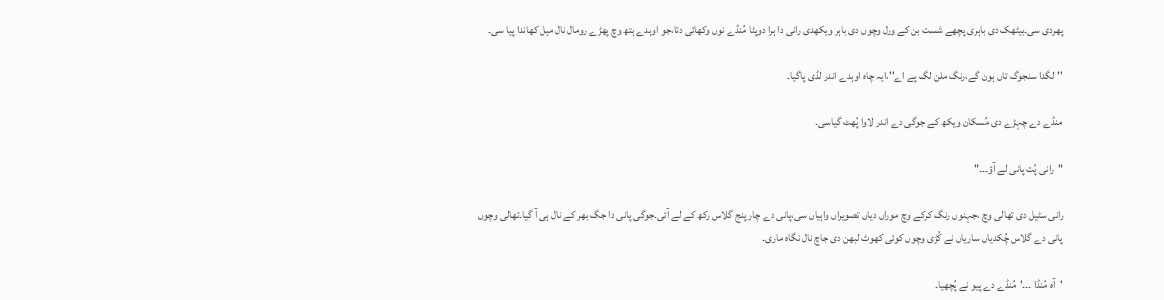پھردی سی۔بیٹھک دی باہری پچھے شست بن کے ورل وچوں دی باہر ویکھدی رانی دا ہرا دوپٹا مُنڈے نوں وکھائی دتا،جو اوہدے ہتھ وچ پھڑے رومال نال میل کھاندا پیا سی۔

''لگدا سنجوگ تاں ہون گے،رنگ ملن لگ پے اے''،ایہ چاہ اوہدے اندر لڈی پاگیا۔

منڈے دے چہڑے دی مُسکان ویکھ کے جوگی دے اندر لاوا پُھٹ گیاسی۔

"رانی پُت پانی لے آؤ۔۔۔"

رانی سٹیل دی تھالی وچ ،جہنوں رنگ کرکے وچ موراں دیاں تصویراں واہیاں سی،پانی دے چار پنج گلاس رکھ کے لے آئی۔جوگی پانی دا جگ بھر کے نال ہی آ گیا۔تھالی وچوں پانی دے گلاس چُکدیاں ساریاں نے کُڑی وچوں کوئی کھوٹ لبھن دی جاچ نال نگاہ ماری۔

'آہ مُنڈا ۔۔۔'مُنڈے دے پیو نے پُچھیا۔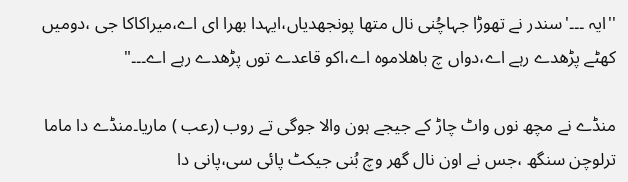''ایہ ۔۔۔'سندر نے تھوڑا جہاچُنی نال متھا پونجھدیاں،ایہدا بھرا ای اے،میراکاکا جی ،دومیں کھٹے پڑھدے رہے اے،دواں چ باھلاموہ اے،اکو قاعدے توں پڑھدے رہے اے۔۔۔"

منڈے نے مچھ نوں واٹ چاڑ کے جیجے ہون والا جوگی تے روب (رعب ) ماریا۔منڈے دا ماما ترلوچن سنگھ ،جس نے اون نال گھر وچ بُنی جیکٹ پائی سی،پانی دا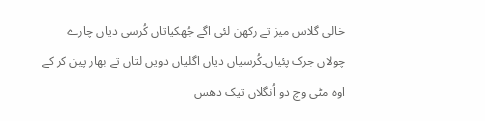خالی گلاس میز تے رکھن لئی اگے جُھکیاتاں کُرسی دیاں چارے چولاں جرک پئیاں۔کُرسیاں دیاں اگلیاں دویں لتاں تے بھار پین کر کے اوہ مٹی وچ دو اُنگلاں تیک دھس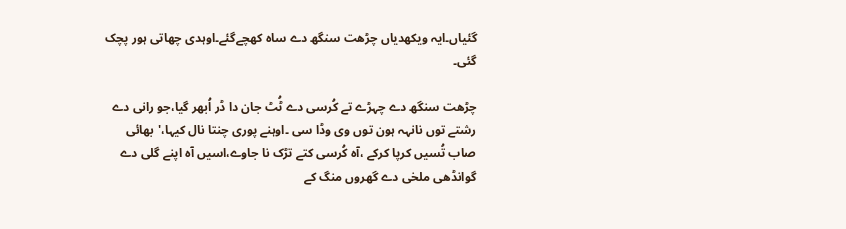گئیاں۔ایہ ویکھدیاں چڑھت سنگھ دے ساہ کھچےگئے۔اوہدی چھاتی ہور پچک گئی۔

چڑھت سنگھ دے چہڑے تے کُرسی دے ٹُٹ جان دا ڈر اُبھر گیا،جو رانی دے رشتے توں نانہہ ہون توں وی وڈا سی ۔اوہنے پوری چنتا نال کیہا،'بھائی صاب تُسیں کرپا کرکے ،آہ کُرسی کتے تڑک نا جاوے،اسیں آہ اپنے گلی دے گوانڈھی ملخی دے گھروں منگ کے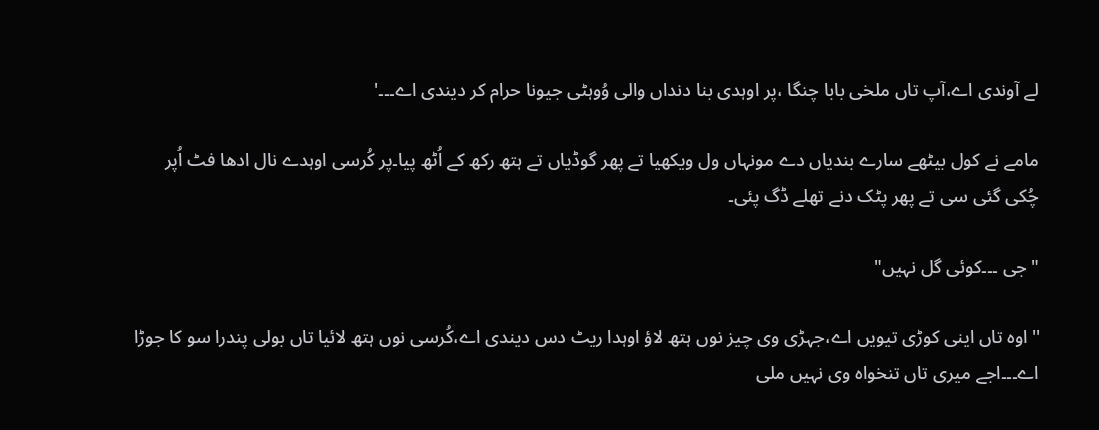لے آوندی اے،آپ تاں ملخی بابا چنگا ،پر اوہدی بنا دنداں والی وُوہٹی جیونا حرام کر دیندی اے۔۔۔'

مامے نے کول بیٹھے سارے بندیاں دے مونہاں ول ویکھیا تے پھر گوڈیاں تے ہتھ رکھ کے اُٹھ پیا۔پر کُرسی اوہدے نال ادھا فٹ اُپر چُکی گئی سی تے پھر پٹک دنے تھلے ڈگ پئی۔

"جی ۔۔۔کوئی گل نہیں"

''اوہ تاں اینی کوڑی تیویں اے،جہڑی وی چیز نوں ہتھ لاؤ اوہدا ریٹ دس دیندی اے،کُرسی نوں ہتھ لائیا تاں بولی پندرا سو کا جوڑا اے۔۔۔اجے میری تاں تنخواہ وی نہیں ملی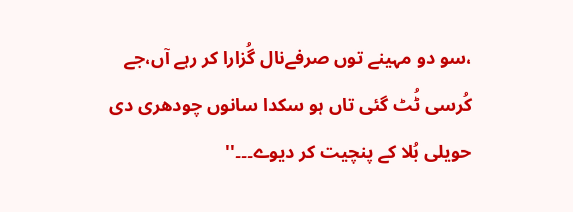،سو دو مہینے توں صرفےنال گُزارا کر رہے آں،جے کُرسی ٹُٹ گئی تاں ہو سکدا سانوں چودھری دی حویلی بُلا کے پنچیت کر دیوے۔۔۔''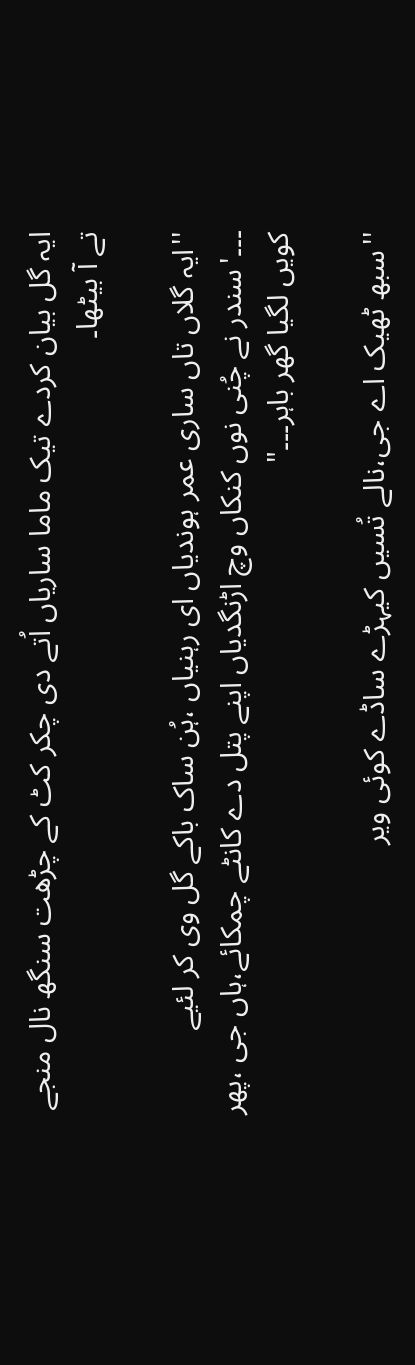ایہ گل بیان کردے تیک ماما ساریاں اُتے دی چکر کٹ کے چڑھت سنگھ نال منجے تے آ بیٹھا۔

''ایہ گلاں تاں ساری عمر ہوندیاں ای رہنیاں ،ہُن ساک باکے گل وی کر لئیے ۔۔۔'سندر نے چُنی نوں کنکاں وچ اڑنگدیاں اپنے پتل دے کانٹے چمکائے،ہاں جی ،پھر کویں لگیا گھر باہر۔۔۔"

''سبھ ٹھیک اے جی،نالے تُسیں کیہڑے ساڈے کوئی ویر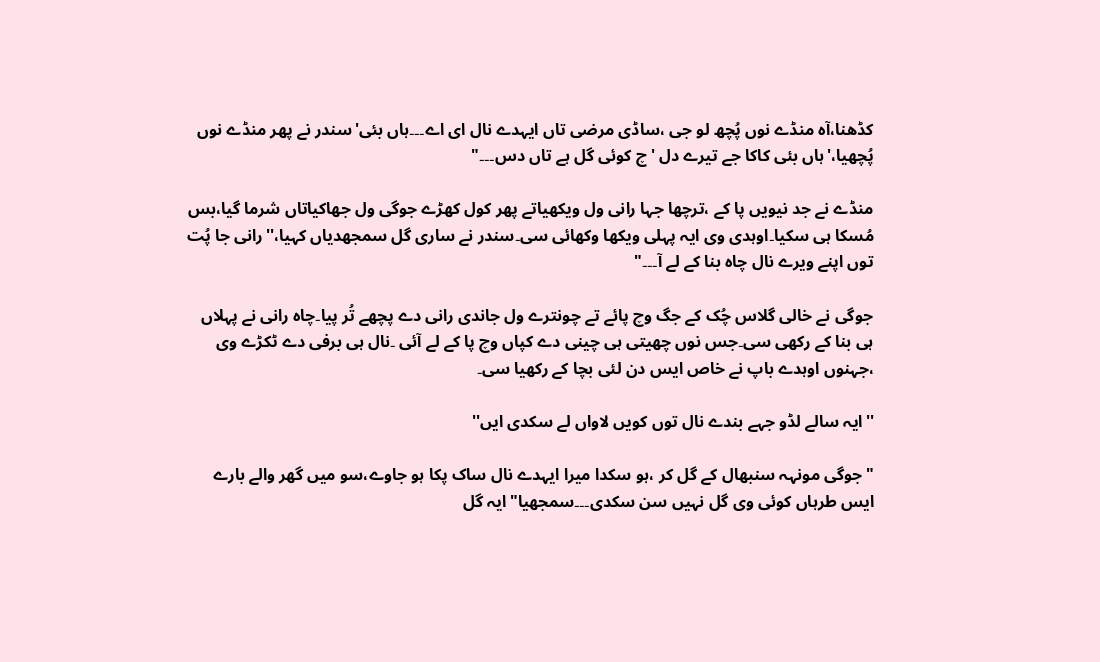کڈھنا،آہ منڈے نوں پُچھ لو جی ،ساڈی مرضی تاں ایہدے نال ای اے۔۔۔ہاں بئی'سندر نے پھر منڈے نوں پُچھیا،'ہاں بئی کاکا جے تیرے دل 'چ کوئی گل ہے تاں دس۔۔۔"

منڈے نے جد نیویں پا کے ،ترچھا جہا رانی ول ویکھیاتے پھر کول کھڑے جوگی ول جھاکیاتاں شرما گیا،بس مُسکا ہی سکیا۔اوہدی وی ایہ پہلی ویکھا وکھائی سی۔سندر نے ساری گل سمجھدیاں کہیا،''رانی جا پُت توں اپنے ویرے نال چاہ بنا کے لے آ۔۔۔"

جوگی نے خالی گلاس چُک کے جگ وچ پائے تے چونترے ول جاندی رانی دے پچھے تُر پیا۔چاہ رانی نے پہلاں ہی بنا کے رکھی سی۔جس نوں چھیتی ہی چینی دے کپاں وچ پا کے لے آئی ۔نال ہی برفی دے ٹکڑے وی ،جہنوں اوہدے باپ نے خاص ایس دن لئی بچا کے رکھیا سی۔

''ایہ سالے لڈو جہے بندے نال توں کویں لاواں لے سکدی ایں''

"جوگی مونہہ سنبھال کے گل کر ،ہو سکدا میرا ایہدے نال ساک پکا ہو جاوے،سو میں گھر والے بارے ایس طرہاں کوئی وی گل نہیں سن سکدی۔۔۔سمجھیا"ایہ گل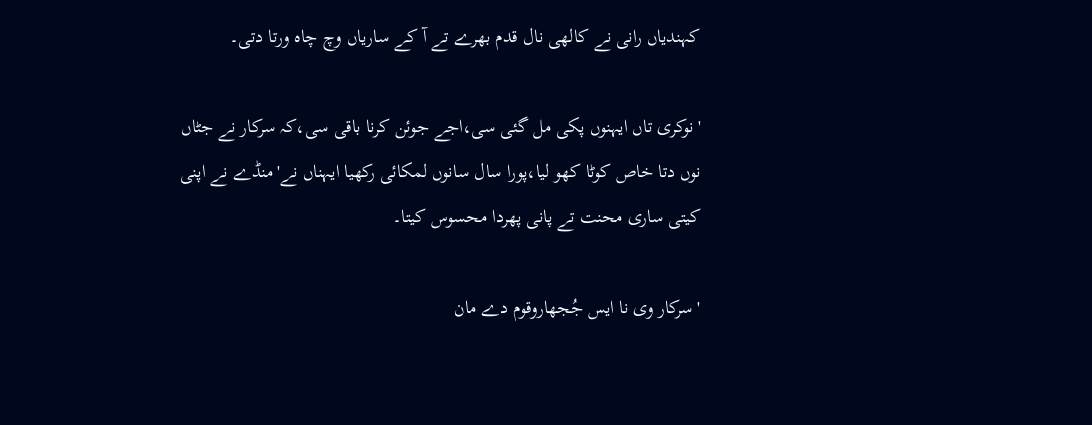کہندیاں رانی نے کالھی نال قدم بھرے تے آ کے ساریاں وچ چاہ ورتا دتی۔

'نوکری تاں ایہنوں پکی مل گئی سی،اجے جوئن کرنا باقی سی،کہ سرکار نے جٹاں نوں دتا خاص کوٹا کھو لیا،پورا سال سانوں لمکائی رکھیا ایہناں نے'منڈے نے اپنی کیتی ساری محنت تے پانی پھردا محسوس کیتا۔

'سرکار وی نا ایس جُجھاروقوم دے مان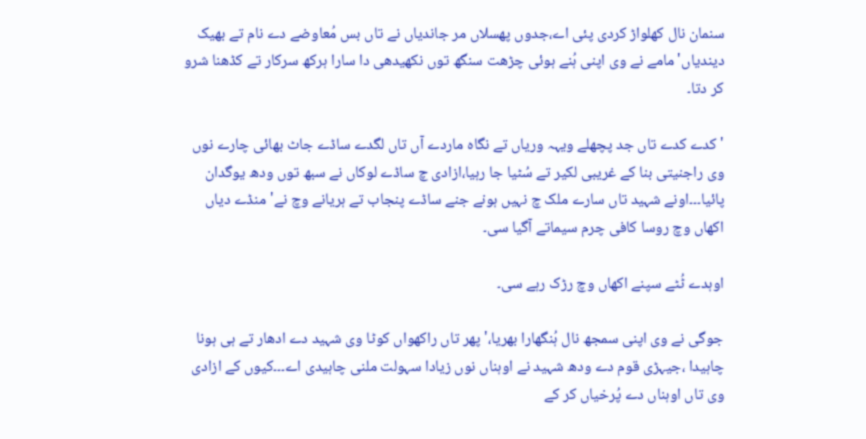سنمان نال کھلواڑ کردی پئی اے،جدوں پھسلاں مر جاندیاں نے تاں بس مُعاوضے دے نام تے بھیک دیندیاں'مامے نے وی اپنی ہُنے ہوئی چڑھت سنگھ توں نکھیدھی دا سارا ہرکھ سرکار تے کڈھنا شرو کر دتا۔

'کدے کدے تاں جد پچھلے ویہہ وریاں تے نگاہ ماردے آں تاں لگدے ساڈے جاٹ بھائی چارے نوں وی راجنیتی بنا کے غریبی لکیر تے سُٹیا جا رہیا،ازادی چ ساڈے لوکاں نے سبھ توں ودھ یوگدان پائیا۔۔۔اونے شہید تاں سارے ملک چ نہیں ہونے جنے ساڈے پنجاب تے ہریانے وچ نے'منڈے دیاں اکھاں وچ روسا کافی چرم سیماتے آگیا سی۔

اوہدے ٹُٹے سپنے اکھاں وچ رڑک رہے سی۔

جوگی نے وی اپنی سمجھ نال ہُنگھارا بھریا،'پھر تاں راکھواں کوٹا وی شہید دے ادھار تے ہی ہونا چاہیدا ،جیہڑی قوم دے ودھ شہید نے اوہناں نوں زیادا سہولت ملنی چاہیدی اے۔۔۔کیوں کے ازادی وی تاں اوہناں دے پُرخیاں کر کے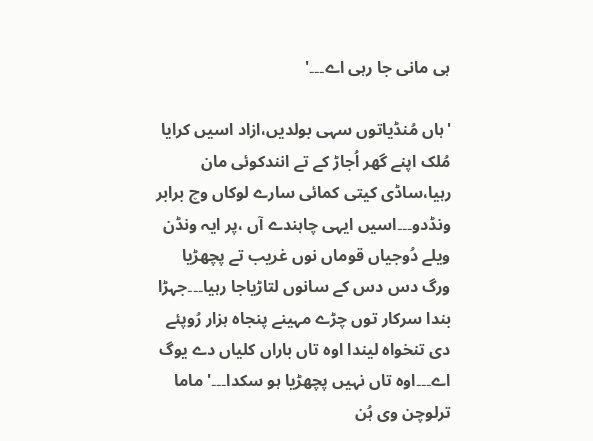ہی مانی جا رہی اے۔۔۔'

'ہاں مُنڈیاتوں سہی بولدیں،ازاد اسیں کرایا مُلک اپنے گھر اُجاڑ کے تے انندکوئی مان رہیا،ساڈی کیتی کمائی سارے لوکاں وچ برابر ونڈدو۔۔۔اسیں ایہی چاہندے آں ،پر ایہ ونڈن ویلے دُوجیاں قوماں نوں غریب تے پچھڑیا ورگ دس دس کے سانوں لتاڑیاجا رہیا۔۔۔جہڑا بندا سرکار توں چڑے مہینے پنجاہ ہزار رُوپئے دی تنخواہ لیندا اوہ تاں باراں کلیاں دے یوگ اے۔۔۔اوہ تاں نہیں پچھڑیا ہو سکدا۔۔۔'ماما ترلوچن وی ہُن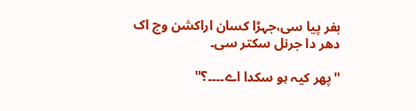بفر پیا سی،جہڑا کسان اراکشن وچ اک دھر دا جرنل سکتر سی۔

''پھر کیہ ہو سکدا اے۔۔۔۔؟''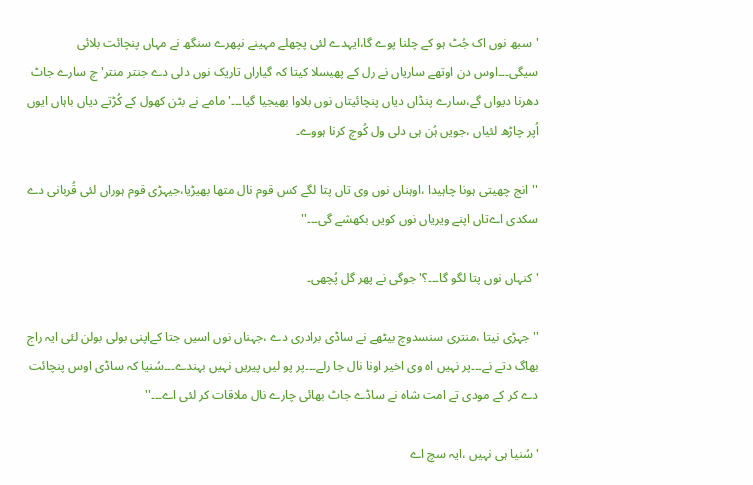'سبھ نوں اک جُٹ ہو کے چلنا پوے گا،ایہدے لئی پچھلے مہینے نپھرے سنگھ نے مہاں پنچائت بلائی سیگی۔۔۔اوس دن اوتھے ساریاں نے رل کے پھیسلا کیتا کہ گیاراں تاریک نوں دلی دے جنتر منتر'چ سارے جاٹ دھرنا دیواں گے،سارے پنڈاں دیاں پنچائیتاں نوں بلاوا بھیجیا گیا۔۔۔'مامے نے بٹن کھول کے کُڑتے دیاں باہاں ایوں اُپر چاڑھ لئیاں ،جویں ہُن ہی دلی ول کُوچ کرنا ہووے۔

''انج چھیتی ہونا چاہیدا ،اوہناں نوں وی تاں پتا لگے کس قوم نال متھا بھیڑیا،جیہڑی قوم ہوراں لئی قُربانی دے سکدی اےتاں اپنے ویریاں نوں کویں بکھشے گی۔۔۔''

'کنہاں نوں پتا لگو گا۔۔۔؟'جوگی نے پھر گل پُچھی۔

''جہڑی نیتا ،منتری سنسدوچ بیٹھے نے ساڈی برادری دے ،جہناں نوں اسیں جتا کےاپنی بولی بولن لئی ایہ راج بھاگ دتے نے۔۔۔پر نہیں اہ وی اخیر اونا نال جا رلے۔۔۔پر پو لیں پیریں نہیں بہندے۔۔۔سُنیا کہ ساڈی اوس پنچائت دے کر کے مودی تے امت شاہ نے ساڈے جاٹ بھائی چارے نال ملاقات کر لئی اے۔۔۔''

'سُنیا ہی نہیں ،ایہ سچ اے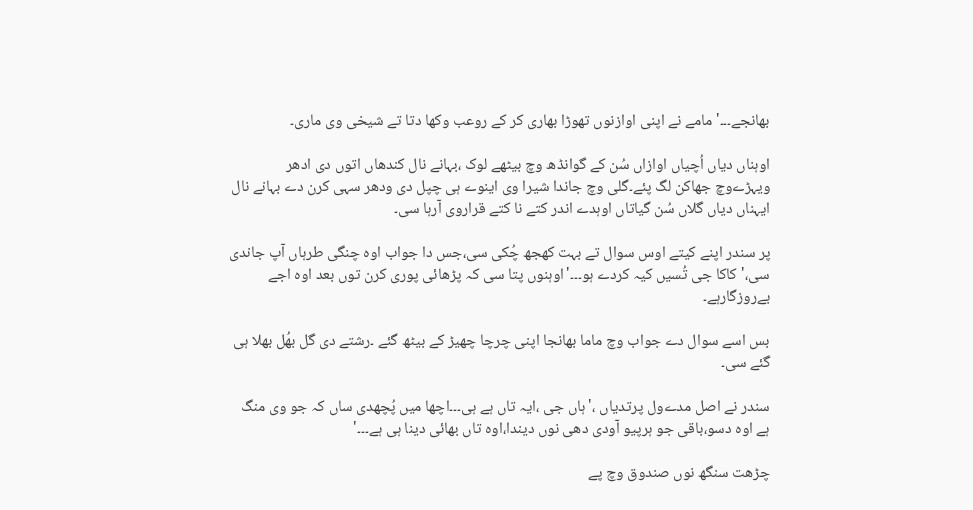بھانجے۔۔۔'مامے نے اپنی اوازنوں تھوڑا بھاری کر کے روعب وکھا دتا تے شیخی وی ماری۔

اوہناں دیاں اُچیاں اوازاں سُن کے گوانڈھ وچ بیٹھے لوک ،بہانے نال کندھاں اتوں دی ادھر ویہڑےوچ جھاکن لگ پئے۔گلی وچ جاندا شیرا وی اینوے ہی چپل دی ودھر سہی کرن دے بہانے نال ایہناں دیاں گلاں سُن گیاتاں اوہدے اندر کتے نا کتے قراروی آرہا سی۔

پر سندر اپنے کیتے اوس سوال تے بہت کھجھ چُکی سی،جس دا جواب اوہ چنگی طرہاں آپ جاندی سی،'کاکا جی تُسیں کیہ کردے ہو۔۔۔'اوہنوں پتا سی کہ پڑھائی پوری کرن توں بعد اوہ اجے بےروزگارہے۔

بس اسے سوال دے جواب وچ ماما بھانجا اپنی چرچا چھیڑ کے بیٹھ گئے ۔رشتے دی گل بھُل بھلا ہی گئے سی۔

سندر نے اصل مدےول پرتدیاں ،'ہاں جی ،ایہ تاں ہے ہی۔۔۔اچھا میں پُچھدی ساں کہ جو وی منگ ہے اوہ دسو،باقی جو ہرپیو آودی دھی نوں دیندا،اوہ تاں بھائی دینا ہی ہے۔۔۔'

چڑھت سنگھ نوں صندوق وچ پے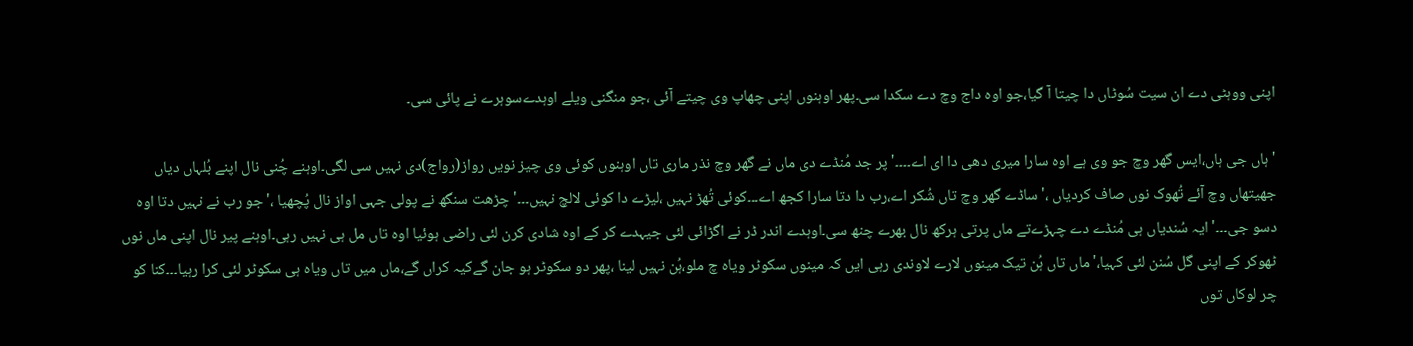اپنی ووہٹی دے ان سیت سُوٹاں دا چیتا آ گیا،جو اوہ داج وچ دے سکدا سی۔پھر اوہنوں اپنی چھاپ وی چیتے آئی ،جو منگنی ویلے اوہدےسوہرے نے پائی سی۔

'ہاں جی ہاں،ایس گھر وچ جو وی ہے اوہ سارا میری دھی دا ای اے۔۔۔۔'پر جد مُنڈے دی ماں نے گھر وچ نذر ماری تاں اوہنوں کوئی وی چیز نویں رواز(رواج)دی نہیں سی لگی۔اوہنے چُنی نال اپنے بُلہاں دیاں جھیتھاں وچ آئے تُھوک نوں صاف کردیاں ،'ساڈے گھر وچ تاں شُکر اے،رب دا دتا سارا کجھ اے۔۔۔کوئی تُھڑ نہیں ،لیڑے دا کوئی لالچ نہیں۔۔۔'چڑھت سنگھ نے پولی جہی اواز نال پُچھیا ،'جو رب نے نہیں دتا اوہ دسو جی۔۔۔'ایہ سُندیاں ہی مُنڈے دے چہڑےتے ماں پرتی ہرکھ نال بھرے چنھ سی۔اوہدے اندر ڈر نے اگڑائی لئی جیہدے کر کے اوہ شادی کرن لئی راضی ہوئیا اوہ تاں مل ہی نہیں رہی۔اوہنے پیر نال اپنی ماں نوں ٹھوکر کے اپنی گل سُنن لئی کہیا،'ماں تاں ہُن تیک مینوں لارے لاوندی رہی ایں کہ مینوں سکوٹر ویاہ چ ملو،ہُن نہیں لینا ،پھر دو سکوٹر ہو جان گےکیہ کراں گے،ماں میں تاں ویاہ ہی سکوٹر لئی کرا رہیا۔۔۔کنا کو چر لوکاں توں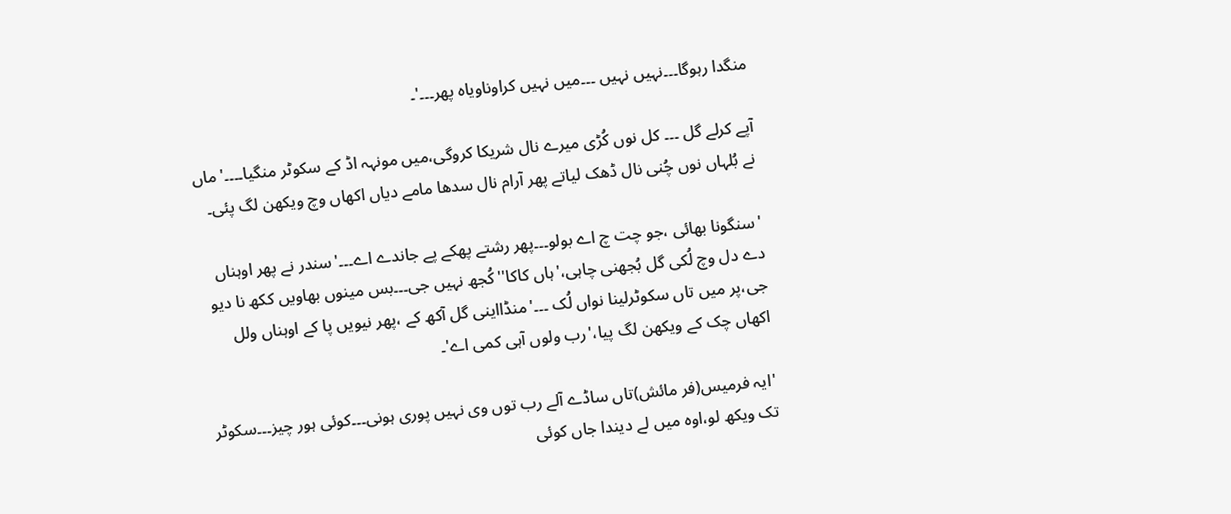منگدا رہوگا۔۔۔نہیں نہیں ۔۔۔میں نہیں کراوناویاہ پھر۔۔۔'۔

آپے کرلے گل ۔۔۔ کل نوں کُڑی میرے نال شریکا کروگی،میں مونہہ اڈ کے سکوٹر منگیا۔۔۔۔'ماں نے بُلہاں نوں چُنی نال ڈھک لیاتے پھر آرام نال سدھا مامے دیاں اکھاں وچ ویکھن لگ پئی۔

'سنگونا بھائی ،جو چت چ اے بولو۔۔۔پھر رشتے پھکے پے جاندے اے۔۔۔'سندر نے پھر اوہناں دے دل وچ لُکی گل بُجھنی چاہی،'ہاں کاکا''کُجھ نہیں جی۔۔۔بس مینوں بھاویں ککھ نا دیو جی،پر میں تاں سکوٹرلینا نواں لُک ۔۔۔'منڈااینی گل آکھ کے ،پھر نیویں پا کے اوہناں ولل اکھاں چک کے ویکھن لگ پیا،'رب ولوں آہی کمی اے'۔

'ایہ فرمیس(فر مائش)تاں ساڈے آلے رب توں وی نہیں پوری ہونی۔۔۔کوئی ہور چیز۔۔۔سکوٹر تک ویکھ لو،اوہ میں لے دیندا جاں کوئی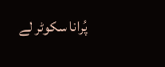پُرانا سکوٹر لے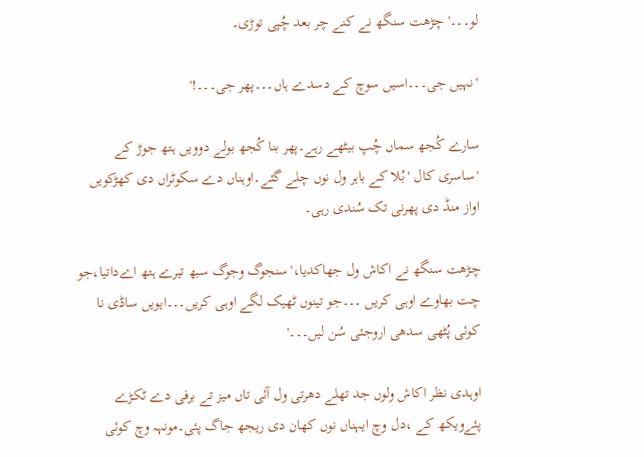لو۔۔۔'چڑھت سنگھ نے کنے چر بعد چُپی توڑی۔

'نہیں جی۔۔۔اسیں سوچ کے دسدے ہاں۔۔۔پھر جی۔۔۔!'

سارے کُجھ سماں چُپ بیٹھے رہے۔پھر بنا کُجھ بولے دوویں ہتھ جوڑ کے 'ساسری کال 'بُلا کے باہر ول نوں چلے گئے۔اوہناں دے سکوٹراں دی کھڑکویں اواز منڈ دی پھرنی تک سُندی رہی۔

چڑھت سنگھ نے اکاش ول جھاکدیا،'سنجوگ وجوگ سبھ تیرے ہتھ اےداتیا،جو چت بھاوے اوہی کریں ۔۔۔جو تینوں ٹھیک لگے اوہی کریں۔۔۔ایویں ساڈی نا کوئی پُٹھی سدھی اروجئی سُن لیں۔۔۔'

اوہدی نظر اکاش ولوں جد تھلے دھرتی ول آئی تاں میز تے برفی دے ٹکڑے پئےویکھ کے ،دل وچ ایہناں نوں کھان دی ریجھ جاگ پئی۔مونہہ وچ کوئی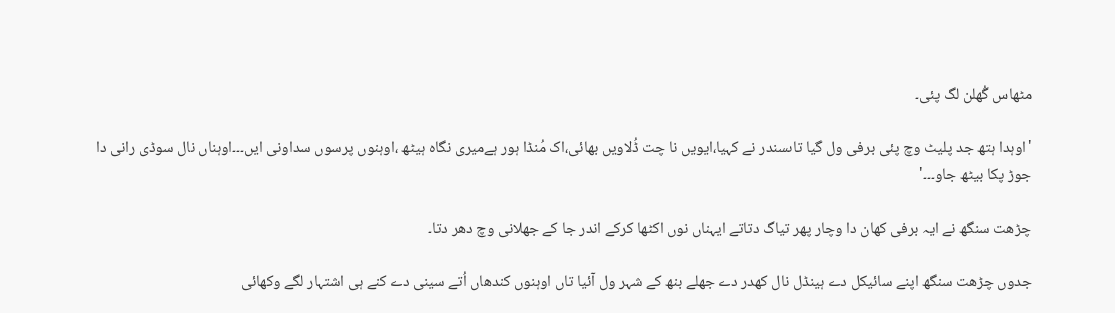مٹھاس گُھلن لگ پئی۔

'اوہدا ہتھ جد پلیٹ وچ پئی برفی ول گیا تاںسندر نے کہیا،ایویں نا چت ڈُلاویں بھائی،اک مُنڈا ہور ہےمیری نگاہ ہیٹھ ،اوہنوں پرسوں سداونی ایں۔۔۔اوہناں نال سوڈی رانی دا جوڑ پکا بیٹھ جاو۔۔۔'

چڑھت سنگھ نے ایہ برفی کھان دا وچار پھر تیاگ دتاتے ایہناں نوں اکٹھا کرکے اندر جا کے جھلانی وچ دھر دتا۔

جدوں چڑھت سنگھ اپنے سائیکل دے ہینڈل نال کھدر دے جھلے بنھ کے شہر ول آئیا تاں اوہنوں کندھاں اُتے سینی دے کنے ہی اشتہار لگے وکھائی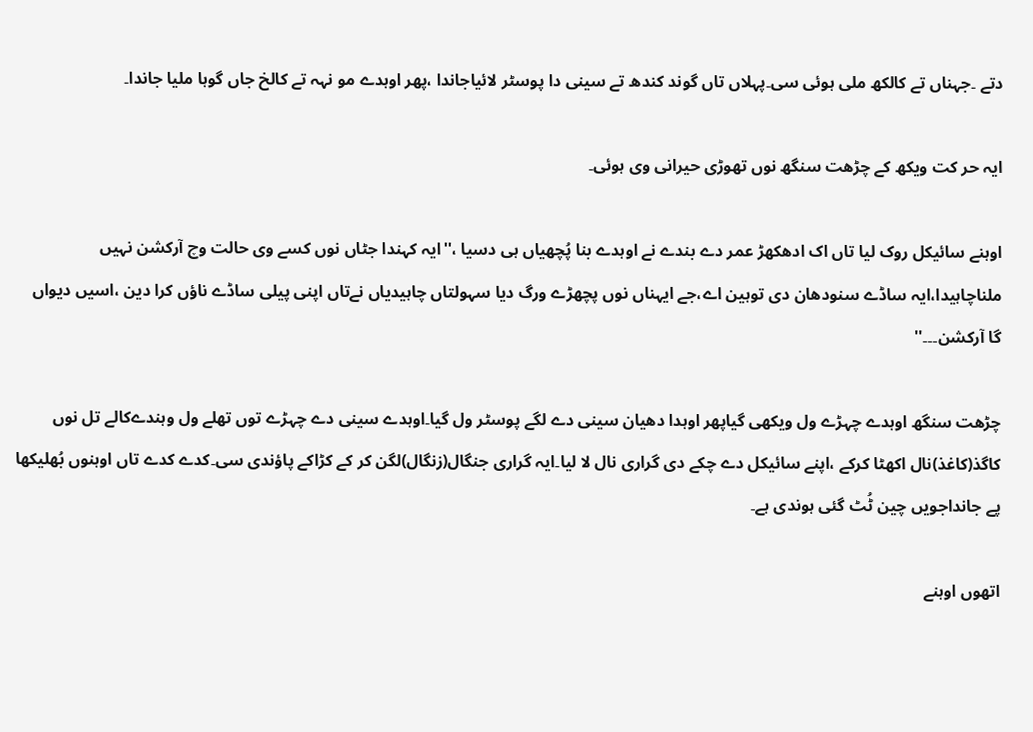دتے ۔جہناں تے کالکھ ملی ہوئی سی۔پہلاں تاں گوند کندھ تے سینی دا پوسٹر لائیاجاندا ،پھر اوہدے مو نہہ تے کالخ جاں گوہا ملیا جاندا۔

ایہ حر کت ویکھ کے چڑھت سنگھ نوں تھوڑی حیرانی وی ہوئی۔

اوہنے سائیکل روک لیا تاں اک ادھکھڑ عمر دے بندے نے اوہدے بنا پُچھیاں ہی دسیا ،''ایہ کہندا جٹاں نوں کسے وی حالت وچ آرکشن نہیں ملناچاہیدا،ایہ ساڈے سنودھان دی توہین اے،جے ایہناں نوں پچھڑے ورگ دیا سہولتاں چاہیدیاں نےتاں اپنی پیلی ساڈے ناؤں کرا دین ،اسیں دیواں گا آرکشن۔۔۔''

چڑھت سنگھ اوہدے چہڑے ول ویکھی گیاپھر اوہدا دھیان سینی دے لگے پوسٹر ول گیا۔اوہدے سینی دے چہڑے توں تھلے ول وہندےکالے تل نوں کاگذ(کاغذ)نال اکھٹا کرکے ،اپنے سائیکل دے چکے دی گراری نال لا لیا۔ایہ گراری جنگال(زنگال)لگن کر کے کڑاکے پاؤندی سی۔کدے کدے تاں اوہنوں بُھلیکھا پے جانداجویں چین ٹُٹ گئی ہوندی ہے۔

اتھوں اوہنے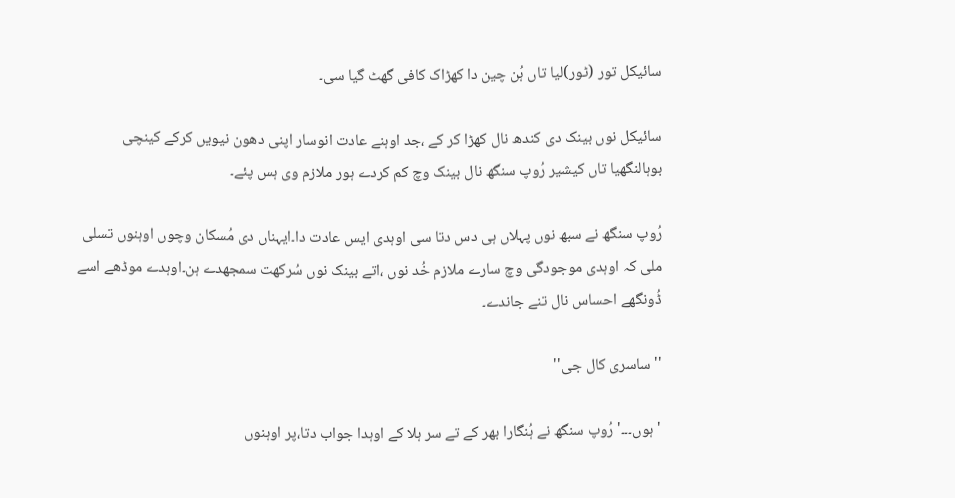سائیکل تور (ٹور)لیا تاں ہُن چین دا کھڑاک کافی گھٹ گیا سی۔

سائیکل نوں بینک دی کندھ نال کھڑا کر کے ،جد اوہنے عادت انوسار اپنی دھون نیویں کرکے کینچی بوہالنگھیا تاں کیشیر رُوپ سنگھ نال بینک وچ کم کردے ہور ملازم وی ہس پئے۔

رُوپ سنگھ نے سبھ نوں پہلاں ہی دس دتا سی اوہدی ایس عادت دا۔ایہناں دی مُسکان وچوں اوہنوں تسلی ملی کہ اوہدی موجودگی وچ سارے ملازم خُد نوں ،اتے بینک نوں سُرکھت سمجھدے ہن۔اوہدے موڈھے اسے ڈُونگھے احساس نال تنے جاندے۔

''ساسری کال جی''

'ہوں۔۔۔'رُوپ سنگھ نے ہُنگارا بھر کے تے سر ہلا کے اوہدا جواب دتا،پر اوہنوں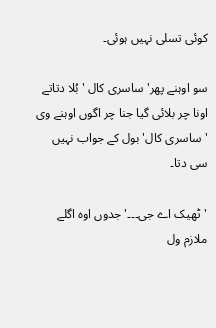کوئی تسلی نہیں ہوئی۔

سو اوہنے پھر'ساسری کال 'بُلا دتاتے اونا چر بلائی گیا جنا چر اگوں اوہنے وی 'ساسری کال' بول کے جواب نہیں سی دتا۔

'ٹھیک اے جی۔۔۔'جدوں اوہ اگلے ملازم ول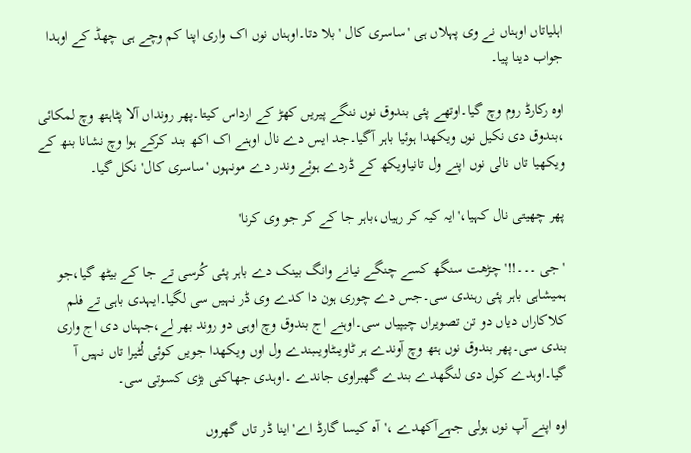اہلیاتاں اوہناں نے وی پہلاں ہی 'ساسری کال 'بلا دتا۔اوہناں نوں اک واری اپنا کم وچے ہی چھڈ کے اوہدا جواب دینا پیا۔

اوہ رکارڈ روم وچ گیا۔اوتھے پئی بندوق نوں ننگے پیریں کھڑ کے ارداس کیتا۔پھر رونداں آلا پٹاہتھ وچ لمکائی ،بندوق دی نکیل نوں ویکھدا ہوئیا باہر آگیا۔جد ایس دے نال اوہنے اک اکھ بند کرکے ہوا وچ نشانا بنھ کے ویکھیا تاں نالی نوں اپنے ول تانیاویکھ کے ڈردے ہوئے وندر دے مونہوں 'ساسری کال'نکل گیا۔

پھر چھیتی نال کہیا،'ایہ کیہ کر رہیاں،باہر جا کے کر جو وی کرنا'

'جی ۔۔۔!!'چڑھت سنگھ کسے چنگے نیانے وانگ بینک دے باہر پئی کُرسی تے جا کے بیٹھ گیا،جو ہمیشاہی باہر پئی رہندی سی۔جس دے چوری ہون دا کدے وی ڈر نہیں سی لگیا۔ایہدی باہی تے فلم کلاکاراں دیاں دو تن تصویراں چیپیاں سی۔اوہنے اج بندوق وچ اوہی دو روند بھر لے،جہناں دی اج واری بندی سی۔پھر بندوق نوں ہتھ وچ آوندے ہر ٹاویںٹاویںبندے ول اوں ویکھدا جویں کوئی لُٹیرا تاں نہیں آ گیا۔اوہدے کول دی لنگھدے بندے گھبراوی جاندے ۔اوہدی جھاکنی بڑی کسوتی سی۔

اوہ اپنے آپ نوں ہولی جہےآکھدے ،'آہ کیسا گارڈ اے'اینا ڈر تاں گھروں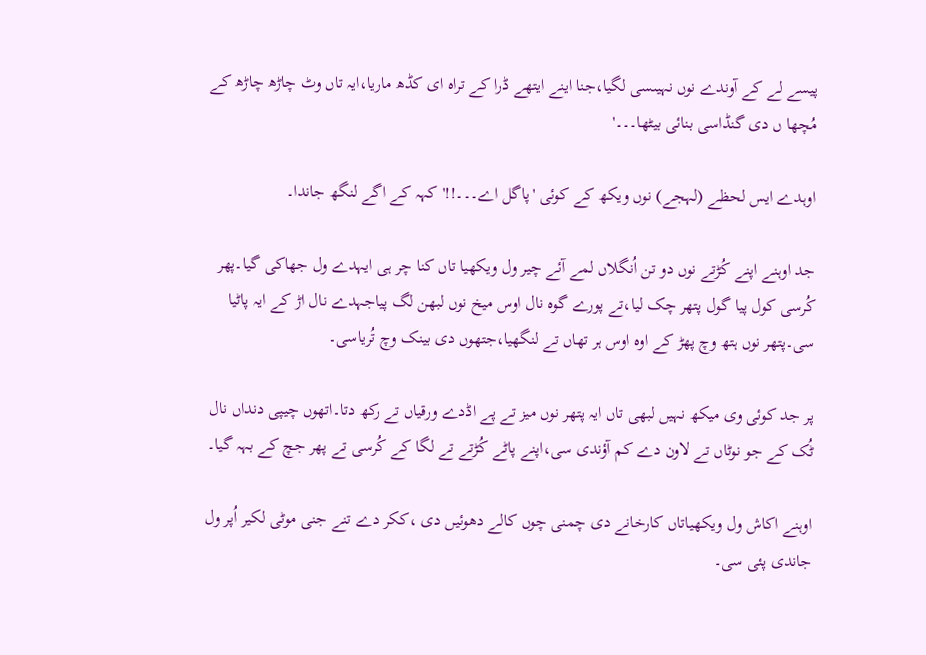پیسے لے کے آوندے نوں نہیںسی لگیا،جنا اینے ایتھے ڈرا کے تراہ ای کڈھ ماریا،ایہ تاں وٹ چاڑھ چاڑھ کے مُچھا ں دی گنڈاسی بنائی بیٹھا۔۔۔'

اوہدے ایس لحظے (لہجے) نوں ویکھ کے کوئی 'پاگل اے۔۔۔!!'کہہ کے اگے لنگھ جاندا۔

جد اوہنے اپنے کُڑتے نوں دو تن اُنگلاں لمے آئے چیر ول ویکھیا تاں کنا چر ہی ایہدے ول جھاکی گیا۔پھر کُرسی کول پیا گول پتھر چک لیا،تے پورے گوہ نال اوس میخ نوں لبھن لگ پیاجہدے نال اڑ کے ایہ پاٹیا سی۔پتھر نوں ہتھ وچ پھڑ کے اوہ اوس ہر تھاں تے لنگھیا،جتھوں دی بینک وچ تُریاسی۔

پر جد کوئی وی میکھ نہیں لبھی تاں ایہ پتھر نوں میز تے پے اڈدے ورقیاں تے رکھ دتا۔اتھوں چیپی دنداں نال ٹُک کے جو نوٹاں تے لاون دے کم آؤندی سی،اپنے پاٹے کُڑتے تے لگا کے کُرسی تے پھر جچ کے بہہ گیا۔

اوہنے اکاش ول ویکھیاتاں کارخانے دی چمنی چوں کالے دھوئیں دی ،ککر دے تنے جنی موٹی لکیر اُپر ول جاندی پئی سی۔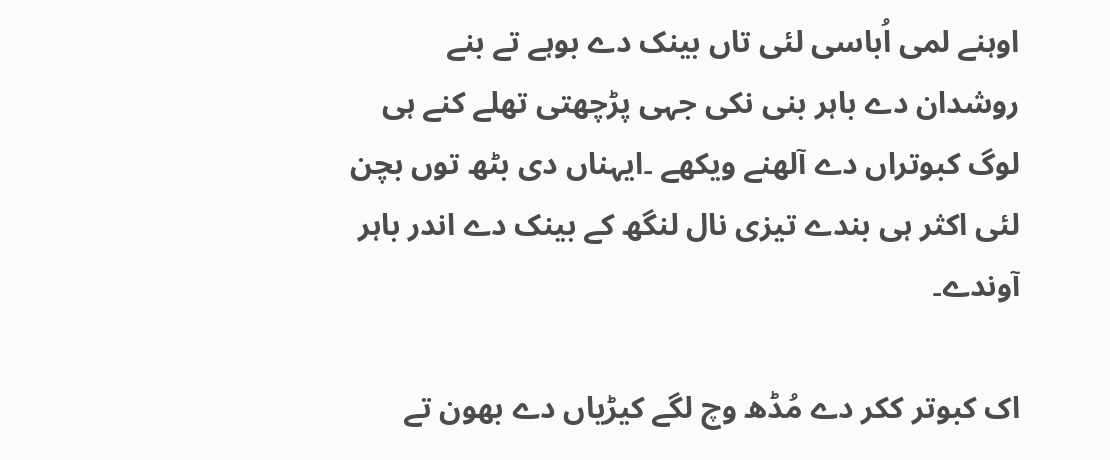اوہنے لمی اُباسی لئی تاں بینک دے بوہے تے بنے روشدان دے باہر بنی نکی جہی پڑچھتی تھلے کنے ہی لوگ کبوتراں دے آلھنے ویکھے ۔ایہناں دی بٹھ توں بچن لئی اکثر ہی بندے تیزی نال لنگھ کے بینک دے اندر باہر آوندے۔

اک کبوتر ککر دے مُڈھ وچ لگے کیڑیاں دے بھون تے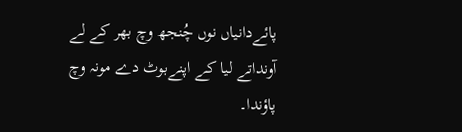پائےدانیاں نوں چُنجھ وچ بھر کے لے آونداتے لیا کے اپنےبوٹ دے مونہ وچ پاؤندا۔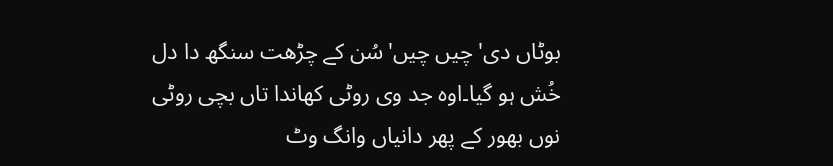بوٹاں دی' چیں چیں'سُن کے چڑھت سنگھ دا دل خُش ہو گیا۔اوہ جد وی روٹی کھاندا تاں بچی روٹی نوں بھور کے پھر دانیاں وانگ وٹ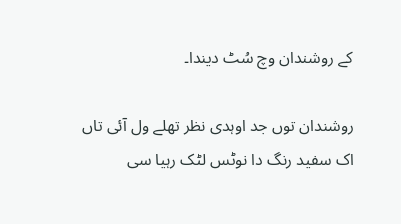کے روشندان وچ سُٹ دیندا۔

روشندان توں جد اوہدی نظر تھلے ول آئی تاں اک سفید رنگ دا نوٹس لٹک رہیا سی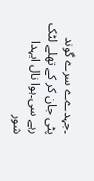۔جہدےے سرے گوند پٹی جان کر کے تھلے لٹک رہے سی۔ہوا نال ایہدا شور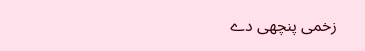زخمی پنچھی دے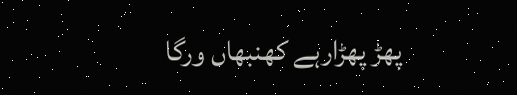پھڑ پھڑارہے کھنبھاں ورگا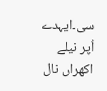سی۔ایہدے اُپر نیلے اکھراں نال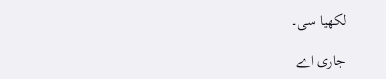لکھیا سی۔

جاری اے